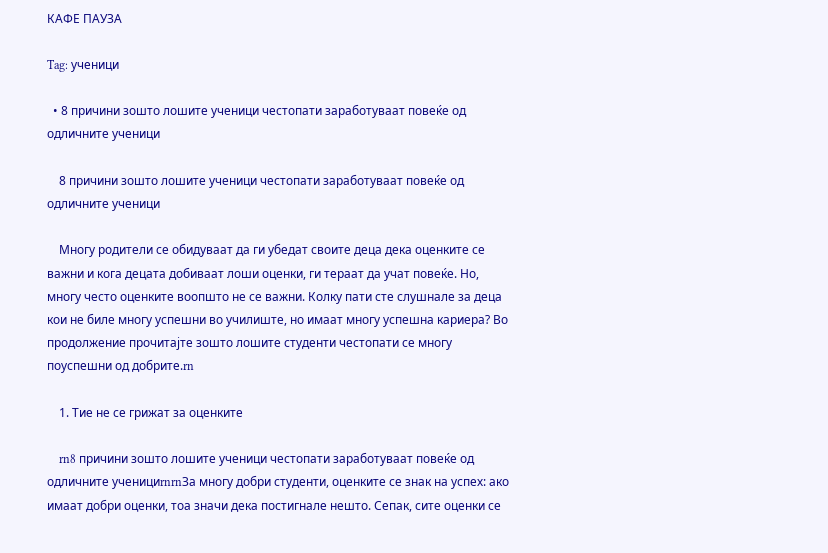КАФЕ ПАУЗА

Tag: ученици

  • 8 причини зошто лошите ученици честопати заработуваат повеќе од одличните ученици

    8 причини зошто лошите ученици честопати заработуваат повеќе од одличните ученици

    Многу родители се обидуваат да ги убедат своите деца дека оценките се важни и кога децата добиваат лоши оценки, ги тераат да учат повеќе. Но, многу често оценките воопшто не се важни. Колку пати сте слушнале за деца кои не биле многу успешни во училиште, но имаат многу успешна кариера? Во продолжение прочитајте зошто лошите студенти честопати се многу поуспешни од добрите.rn

    1. Тие не се грижат за оценките

    rn8 причини зошто лошите ученици честопати заработуваат повеќе од одличните ученициrnrnЗа многу добри студенти, оценките се знак на успех: ако имаат добри оценки, тоа значи дека постигнале нешто. Сепак, сите оценки се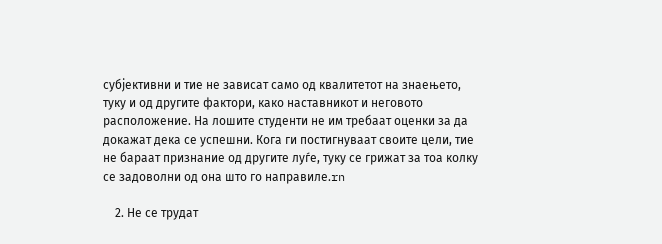субјективни и тие не зависат само од квалитетот на знаењето, туку и од другите фактори, како наставникот и неговото расположение. На лошите студенти не им требаат оценки за да докажат дека се успешни. Кога ги постигнуваат своите цели, тие не бараат признание од другите луѓе, туку се грижат за тоа колку се задоволни од она што го направиле.rn

    2. Не се трудат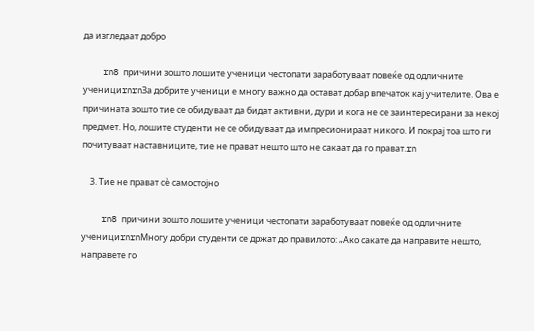да изгледаат добро

    rn8 причини зошто лошите ученици честопати заработуваат повеќе од одличните ученициrnrnЗа добрите ученици е многу важно да остават добар впечаток кај учителите. Ова е причината зошто тие се обидуваат да бидат активни, дури и кога не се заинтересирани за некој предмет. Но, лошите студенти не се обидуваат да импресионираат никого. И покрај тоа што ги почитуваат наставниците, тие не прават нешто што не сакаат да го прават.rn

    3. Тие не прават сè самостојно

    rn8 причини зошто лошите ученици честопати заработуваат повеќе од одличните ученициrnrnМногу добри студенти се држат до правилото: „Ако сакате да направите нешто, направете го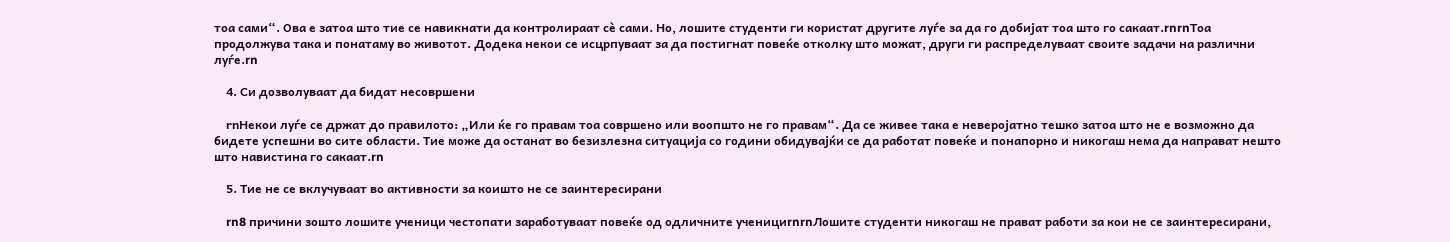тоа сами“. Ова е затоа што тие се навикнати да контролираат сè сами. Но, лошите студенти ги користат другите луѓе за да го добијат тоа што го сакаат.rnrnТоа продолжува така и понатаму во животот. Додека некои се исцрпуваат за да постигнат повеќе отколку што можат, други ги распределуваат своите задачи на различни луѓе.rn

    4. Си дозволуваат да бидат несовршени

    rnНекои луѓе се држат до правилото: „Или ќе го правам тоа совршено или воопшто не го правам“. Да се живее така е неверојатно тешко затоа што не е возможно да бидете успешни во сите области. Тие може да останат во безизлезна ситуација со години обидувајќи се да работат повеќе и понапорно и никогаш нема да направат нешто што навистина го сакаат.rn

    5. Тие не се вклучуваат во активности за коишто не се заинтересирани

    rn8 причини зошто лошите ученици честопати заработуваат повеќе од одличните ученициrnrnЛошите студенти никогаш не прават работи за кои не се заинтересирани,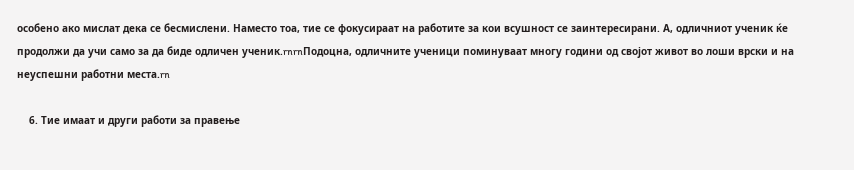особено ако мислат дека се бесмислени. Наместо тоа, тие се фокусираат на работите за кои всушност се заинтересирани. А, одличниот ученик ќе продолжи да учи само за да биде одличен ученик.rnrnПодоцна, одличните ученици поминуваат многу години од својот живот во лоши врски и на неуспешни работни места.rn

    6. Тие имаат и други работи за правење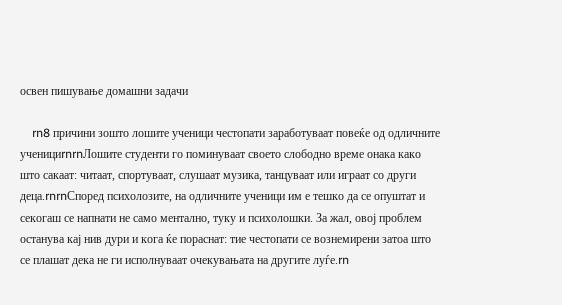освен пишување домашни задачи

    rn8 причини зошто лошите ученици честопати заработуваат повеќе од одличните ученициrnrnЛошите студенти го поминуваат своето слободно време онака како што сакаат: читаат, спортуваат, слушаат музика, танцуваат или играат со други деца.rnrnСпоред психолозите, на одличните ученици им е тешко да се опуштат и секогаш се напнати не само ментално, туку и психолошки. За жал, овој проблем останува кај нив дури и кога ќе пораснат: тие честопати се вознемирени затоа што се плашат дека не ги исполнуваат очекувањата на другите луѓе.rn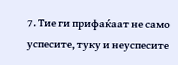7. Тие ги прифаќаат не само успесите, туку и неуспесите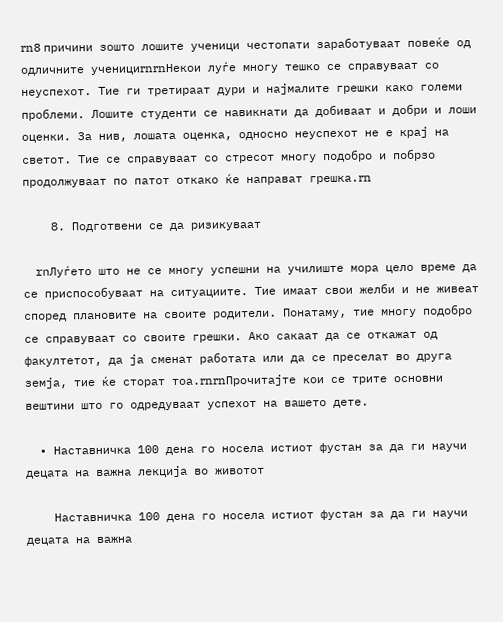rn8 причини зошто лошите ученици честопати заработуваат повеќе од одличните ученициrnrnНекои луѓе многу тешко се справуваат со неуспехот. Тие ги третираат дури и најмалите грешки како големи проблеми. Лошите студенти се навикнати да добиваат и добри и лоши оценки. За нив, лошата оценка, односно неуспехот не е крај на светот. Тие се справуваат со стресот многу подобро и побрзо продолжуваат по патот откако ќе направат грешка.rn

    8. Подготвени се да ризикуваат

    rnЛуѓето што не се многу успешни на училиште мора цело време да се приспособуваат на ситуациите. Тие имаат свои желби и не живеат според плановите на своите родители. Понатаму, тие многу подобро се справуваат со своите грешки. Ако сакаат да се откажат од факултетот, да ја сменат работата или да се преселат во друга земја, тие ќе сторат тоа.rnrnПрочитајте кои се трите основни вештини што го одредуваат успехот на вашето дете.

  • Наставничка 100 дена го носела истиот фустан за да ги научи децата на важна лекција во животот

    Наставничка 100 дена го носела истиот фустан за да ги научи децата на важна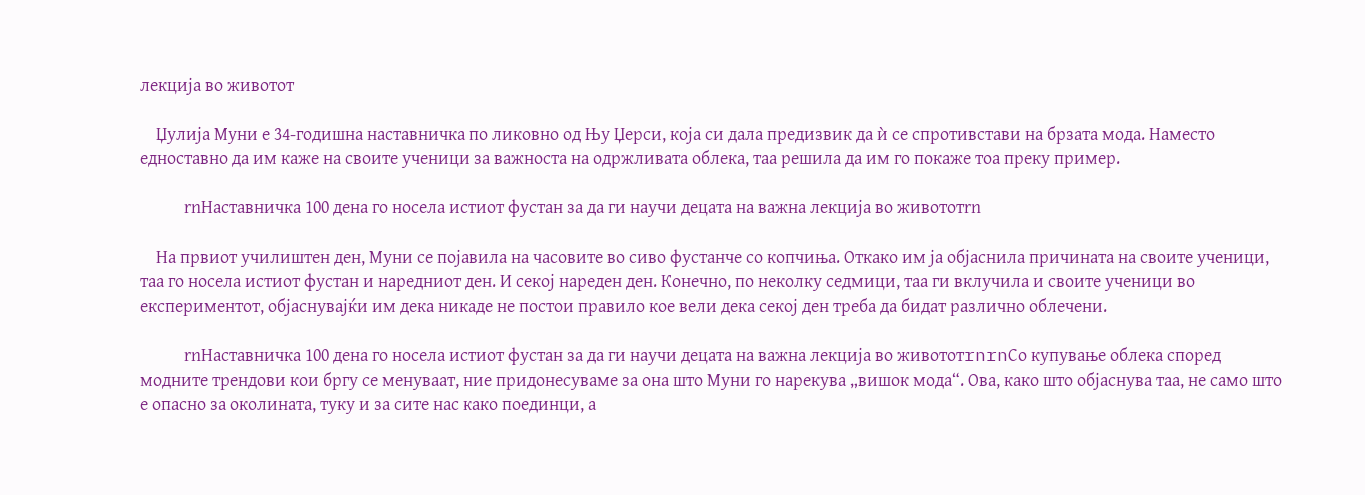лекција во животот

    Џулија Муни е 34-годишна наставничка по ликовно од Њу Џерси, која си дала предизвик да ѝ се спротивстави на брзата мода. Наместо едноставно да им каже на своите ученици за важноста на одржливата облека, таа решила да им го покаже тоа преку пример.

    rnНаставничка 100 дена го носела истиот фустан за да ги научи децата на важна лекција во живототrn

    На првиот училиштен ден, Муни се појавила на часовите во сиво фустанче со копчиња. Откако им ја објаснила причината на своите ученици, таа го носела истиот фустан и наредниот ден. И секој нареден ден. Конечно, по неколку седмици, таа ги вклучила и своите ученици во експериментот, објаснувајќи им дека никаде не постои правило кое вели дека секој ден треба да бидат различно облечени.

    rnНаставничка 100 дена го носела истиот фустан за да ги научи децата на важна лекција во живототrnrnСо купување облека според модните трендови кои бргу се менуваат, ние придонесуваме за она што Муни го нарекува „вишок мода“. Ова, како што објаснува таа, не само што е опасно за околината, туку и за сите нас како поединци, а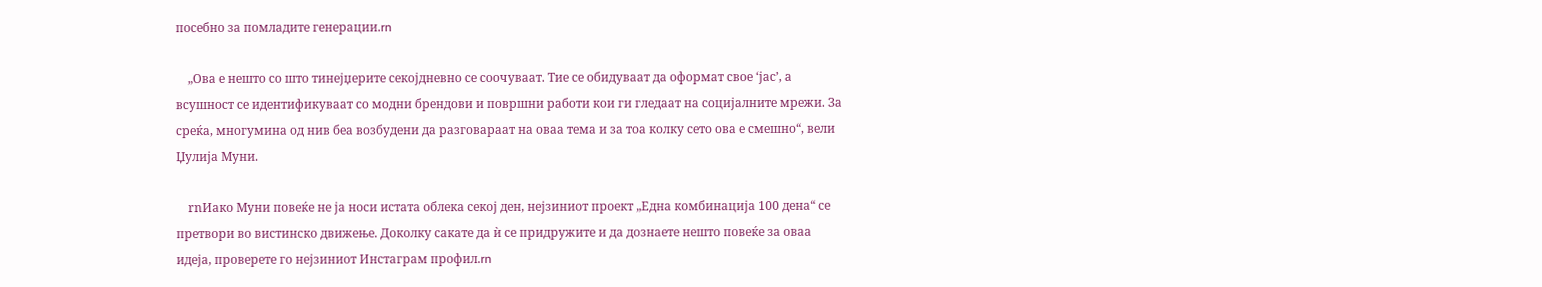посебно за помладите генерации.rn

    „Ова е нешто со што тинејџерите секојдневно се соочуваат. Тие се обидуваат да оформат свое ‘јас’, а всушност се идентификуваат со модни брендови и површни работи кои ги гледаат на социјалните мрежи. За среќа, многумина од нив беа возбудени да разговараат на оваа тема и за тоа колку сето ова е смешно“, вели Џулија Муни.

    rnИако Муни повеќе не ја носи истата облека секој ден, нејзиниот проект „Една комбинација 100 дена“ се претвори во вистинско движење. Доколку сакате да ѝ се придружите и да дознаете нешто повеќе за оваа идеја, проверете го нејзиниот Инстаграм профил.rn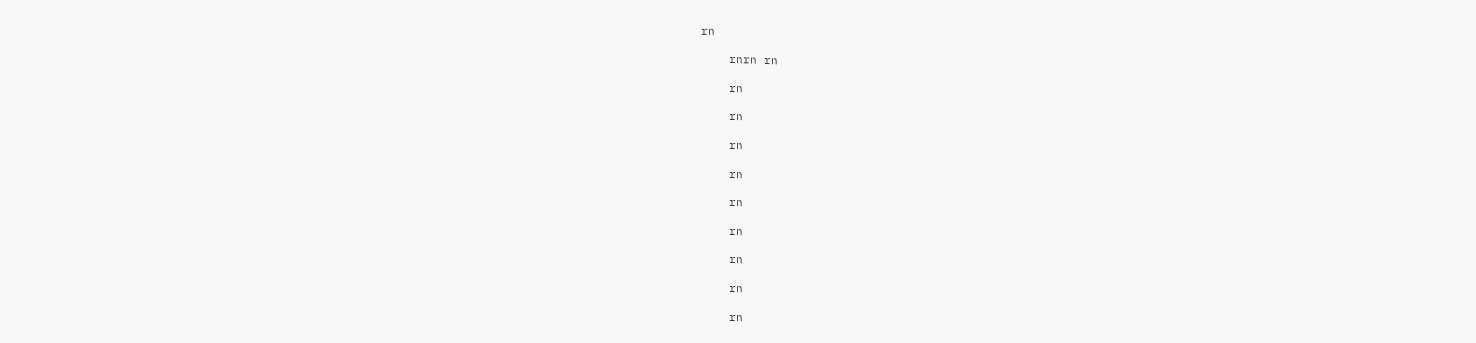rn

    rnrn rn

    rn

    rn

    rn

    rn

    rn

    rn

    rn

    rn

    rn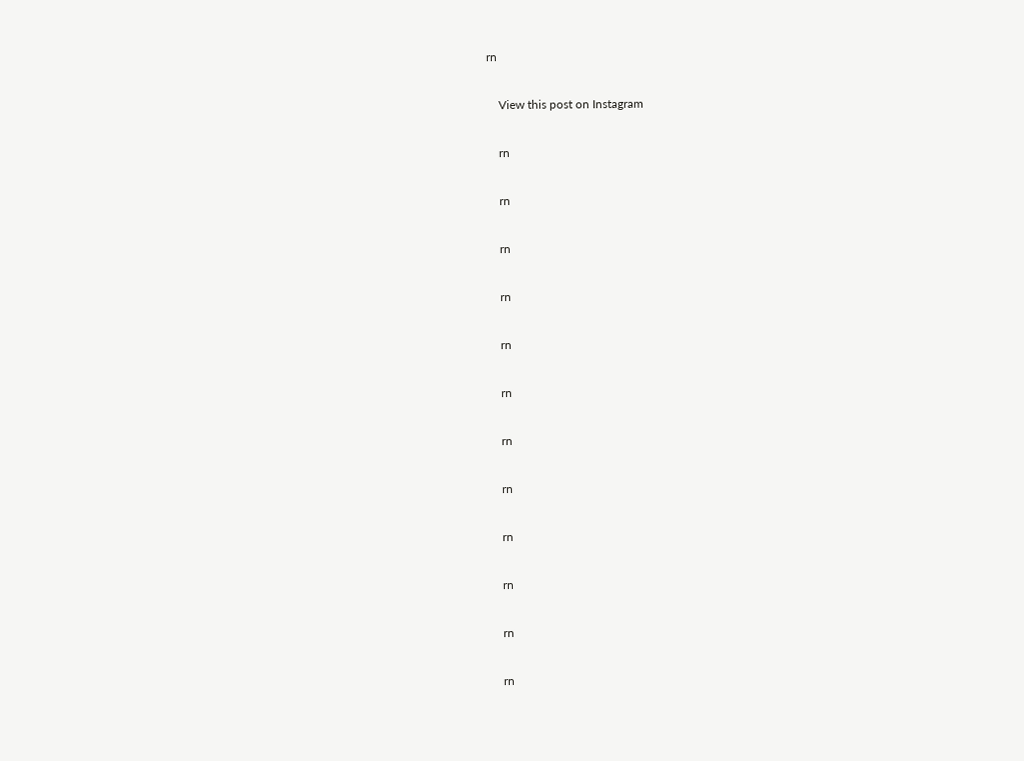rn

    View this post on Instagram

    rn

    rn

    rn

    rn

    rn

    rn

    rn

    rn

    rn

    rn

    rn

    rn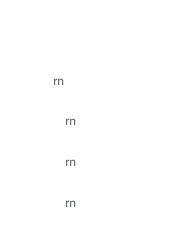rn

    rn

    rn

    rn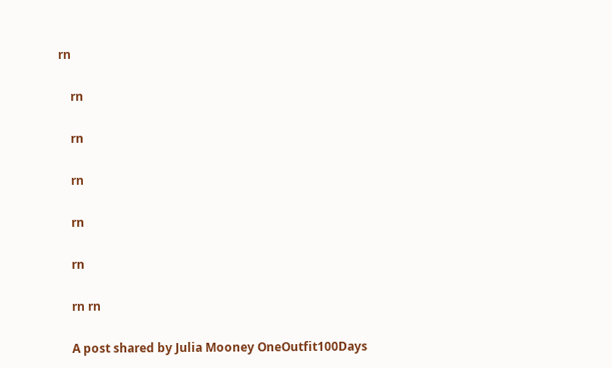rn

    rn

    rn

    rn

    rn

    rn

    rn rn

    A post shared by Julia Mooney OneOutfit100Days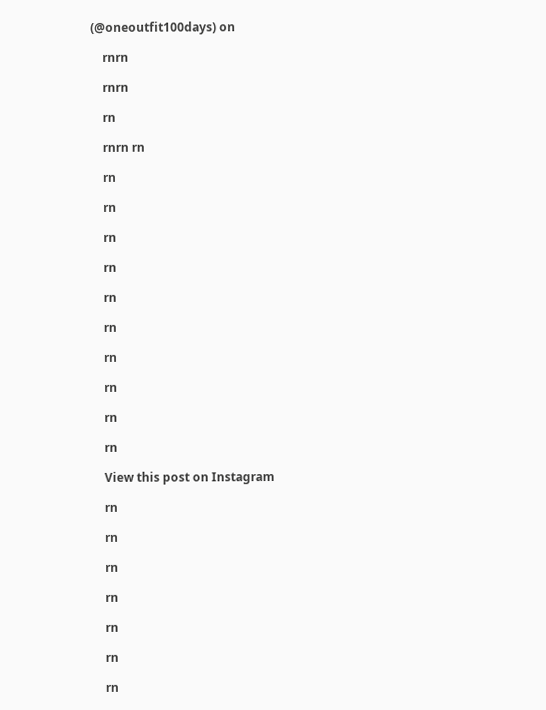(@oneoutfit100days) on

    rnrn

    rnrn

    rn

    rnrn rn

    rn

    rn

    rn

    rn

    rn

    rn

    rn

    rn

    rn

    rn

    View this post on Instagram

    rn

    rn

    rn

    rn

    rn

    rn

    rn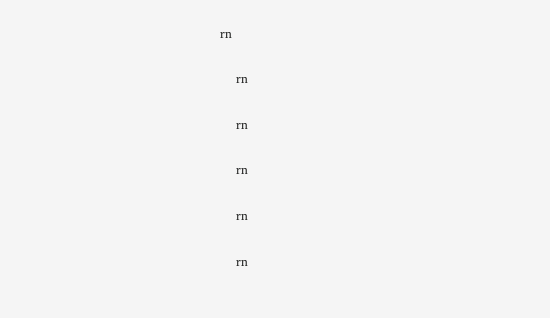rn

    rn

    rn

    rn

    rn

    rn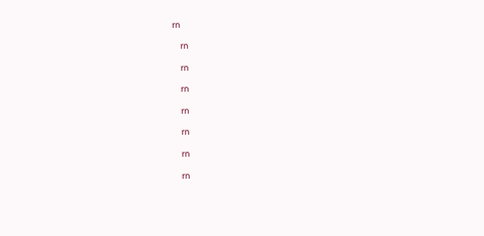rn

    rn

    rn

    rn

    rn

    rn

    rn

    rn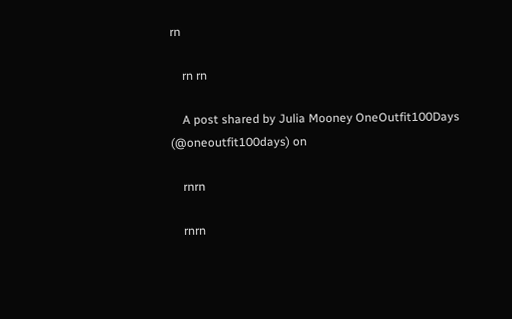rn

    rn rn

    A post shared by Julia Mooney OneOutfit100Days (@oneoutfit100days) on

    rnrn

    rnrn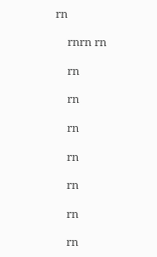rn

    rnrn rn

    rn

    rn

    rn

    rn

    rn

    rn

    rn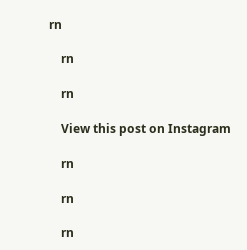rn

    rn

    rn

    View this post on Instagram

    rn

    rn

    rn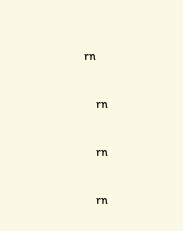rn

    rn

    rn

    rn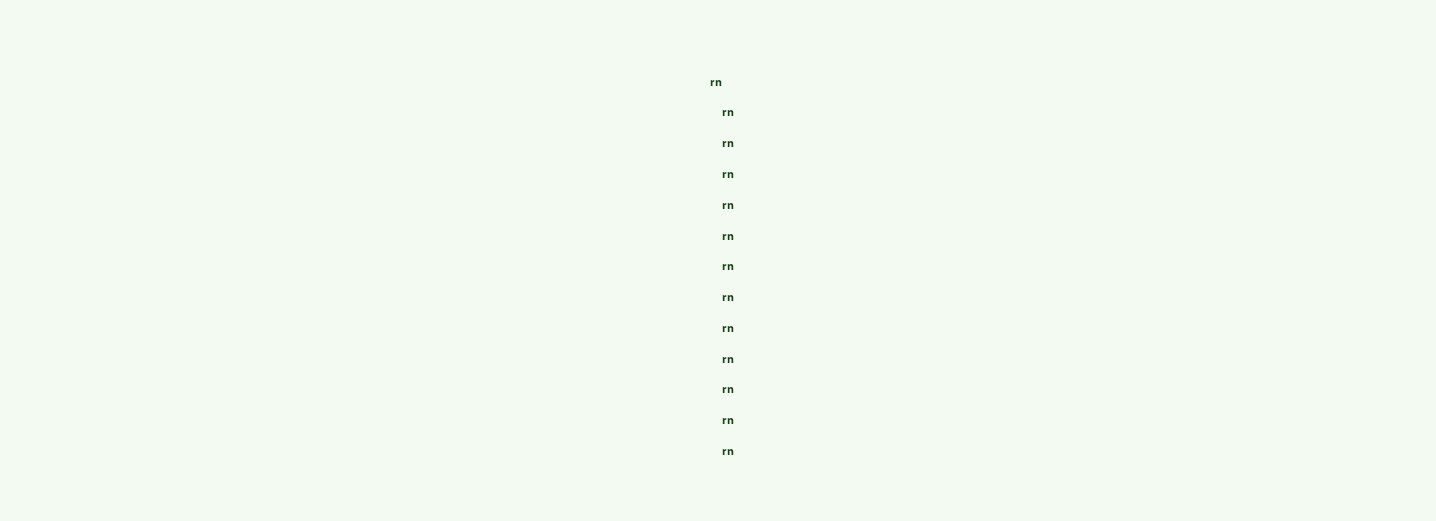rn

    rn

    rn

    rn

    rn

    rn

    rn

    rn

    rn

    rn

    rn

    rn

    rn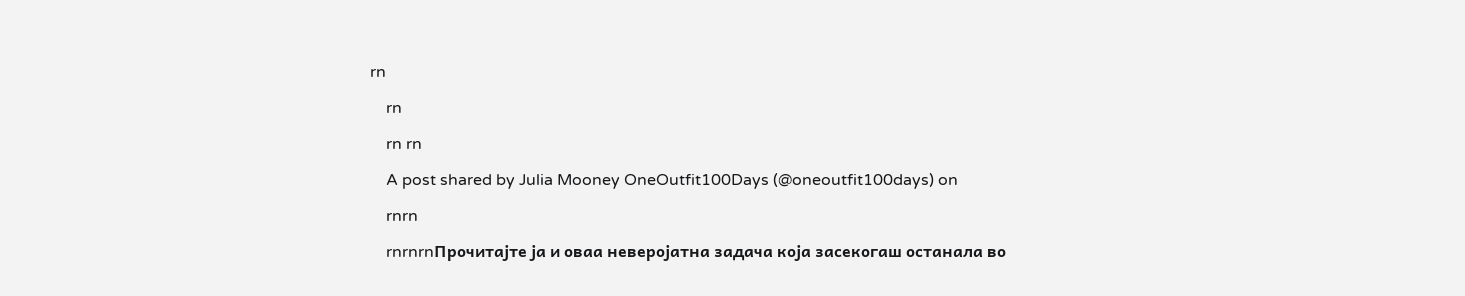rn

    rn

    rn rn

    A post shared by Julia Mooney OneOutfit100Days (@oneoutfit100days) on

    rnrn

    rnrnrnПрочитајте ја и оваа неверојатна задача која засекогаш останала во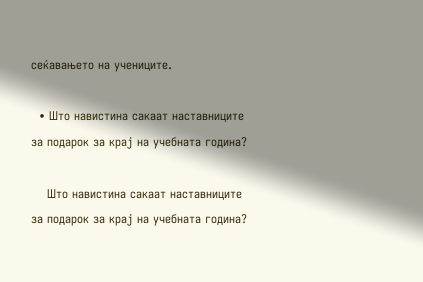сеќавањето на учениците.

  • Што навистина сакаат наставниците за подарок за крај на учебната година?

    Што навистина сакаат наставниците за подарок за крај на учебната година?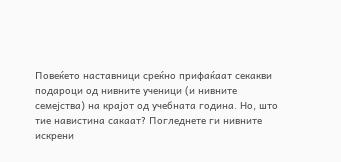Повеќето наставници среќно прифаќаат секакви подароци од нивните ученици (и нивните семејства) на крајот од учебната година. Но, што тие навистина сакаат? Погледнете ги нивните искрени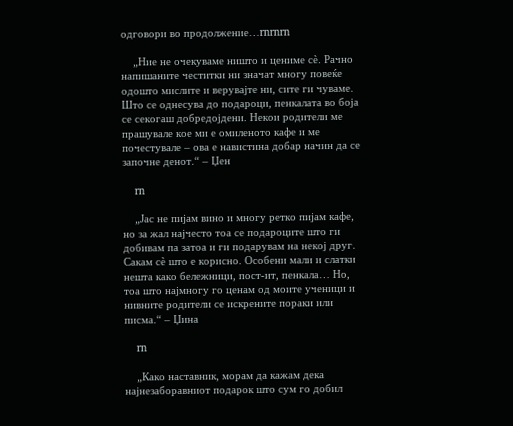одговори во продолжение…rnrnrn

    „Ние не очекуваме ништо и цениме сè. Рачно напишаните честитки ни значат многу повеќе одошто мислите и верувајте ни, сите ги чуваме. Што се однесува до подароци, пенкалата во боја се секогаш добредојдени. Некои родители ме прашувале кое ми е омиленото кафе и ме почестувале – ова е навистина добар начин да се започне денот.“ – Џен

    rn

    „Јас не пијам вино и многу ретко пијам кафе, но за жал најчесто тоа се подароците што ги добивам па затоа и ги подарувам на некој друг. Сакам сè што е корисно. Особени мали и слатки нешта како бележници, пост-ит, пенкала… Но, тоа што најмногу го ценам од моите ученици и нивните родители се искрените пораки или писма.“ – Џина

    rn

    „Како наставник, морам да кажам дека најнезаборавниот подарок што сум го добил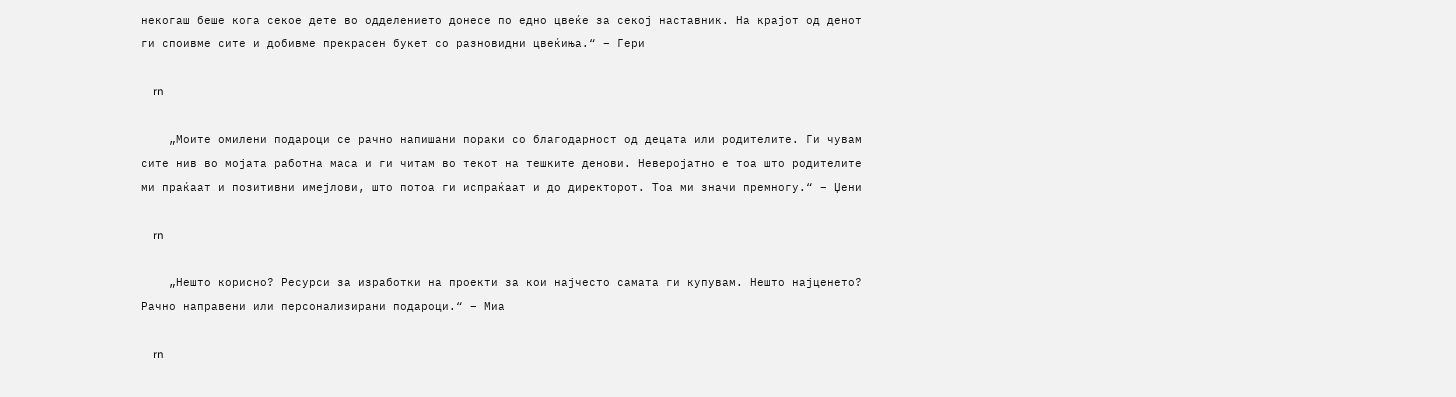некогаш беше кога секое дете во одделението донесе по едно цвеќе за секој наставник. На крајот од денот ги споивме сите и добивме прекрасен букет со разновидни цвеќиња.“ – Гери

    rn

    „Моите омилени подароци се рачно напишани пораки со благодарност од децата или родителите. Ги чувам сите нив во мојата работна маса и ги читам во текот на тешките денови. Неверојатно е тоа што родителите ми праќаат и позитивни имејлови, што потоа ги испраќаат и до директорот. Тоа ми значи премногу.“ – Џени

    rn

    „Нешто корисно? Ресурси за изработки на проекти за кои најчесто самата ги купувам. Нешто најценето? Рачно направени или персонализирани подароци.“ – Миа

    rn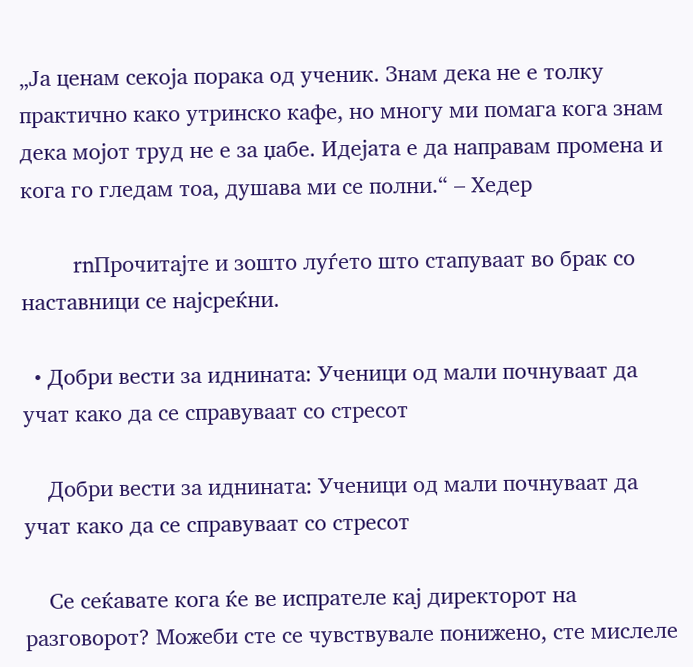„Ја ценам секоја порака од ученик. Знам дека не е толку практично како утринско кафе, но многу ми помага кога знам дека мојот труд не е за џабе. Идејата е да направам промена и кога го гледам тоа, душава ми се полни.“ – Хедер

    rnПрочитајте и зошто луѓето што стапуваат во брак со наставници се најсреќни.

  • Добри вести за иднината: Ученици од мали почнуваат да учат како да се справуваат со стресот

    Добри вести за иднината: Ученици од мали почнуваат да учат како да се справуваат со стресот

    Се сеќавате кога ќе ве испрателе кај директорот на разговорот? Можеби сте се чувствувале понижено, сте мислеле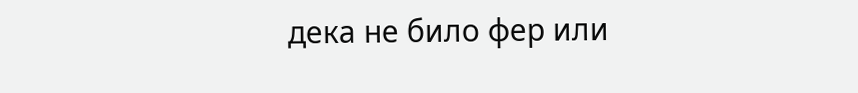дека не било фер или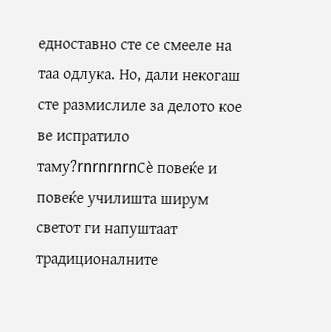едноставно сте се смееле на таа одлука. Но, дали некогаш сте размислиле за делото кое ве испратило таму?rnrnrnrnСè повеќе и повеќе училишта ширум светот ги напуштаат традиционалните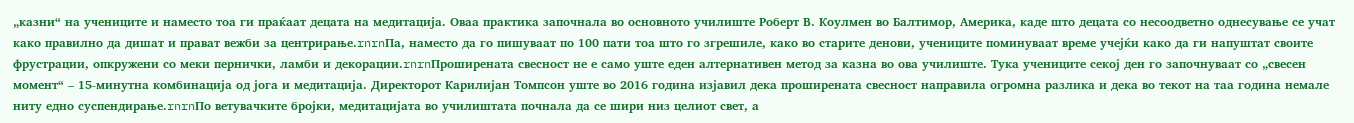„казни“ на учениците и наместо тоа ги праќаат децата на медитација. Оваа практика започнала во основното училиште Роберт В. Коулмен во Балтимор, Америка, каде што децата со несоодветно однесување се учат како правилно да дишат и прават вежби за центрирање.rnrnПа, наместо да го пишуваат по 100 пати тоа што го згрешиле, како во старите денови, учениците поминуваат време учејќи како да ги напуштат своите фрустрации, опкружени со меки пернички, ламби и декорации.rnrnПроширената свесност не е само уште еден алтернативен метод за казна во ова училиште. Тука учениците секој ден го започнуваат со „свесен момент“ – 15-минутна комбинација од јога и медитација. Директорот Карилијан Томпсон уште во 2016 година изјавил дека проширената свесност направила огромна разлика и дека во текот на таа година немале ниту едно суспендирање.rnrnПо ветувачките бројки, медитацијата во училиштата почнала да се шири низ целиот свет, а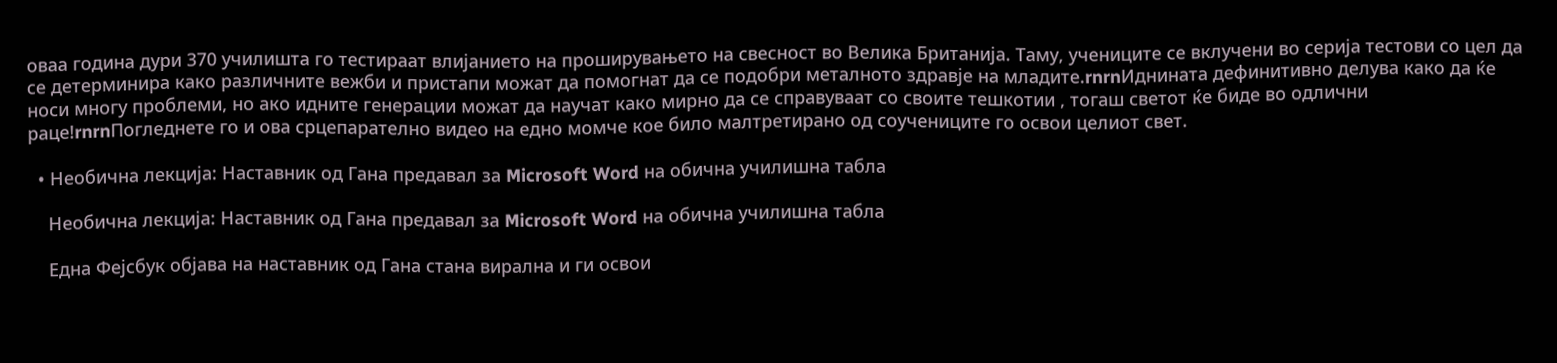оваа година дури 370 училишта го тестираат влијанието на проширувањето на свесност во Велика Британија. Таму, учениците се вклучени во серија тестови со цел да се детерминира како различните вежби и пристапи можат да помогнат да се подобри металното здравје на младите.rnrnИднината дефинитивно делува како да ќе носи многу проблеми, но ако идните генерации можат да научат како мирно да се справуваат со своите тешкотии , тогаш светот ќе биде во одлични раце!rnrnПогледнете го и ова срцепарателно видео на едно момче кое било малтретирано од соучениците го освои целиот свет.

  • Необична лекција: Наставник од Гана предавал за Microsoft Word на обична училишна табла

    Необична лекција: Наставник од Гана предавал за Microsoft Word на обична училишна табла

    Една Фејсбук објава на наставник од Гана стана вирална и ги освои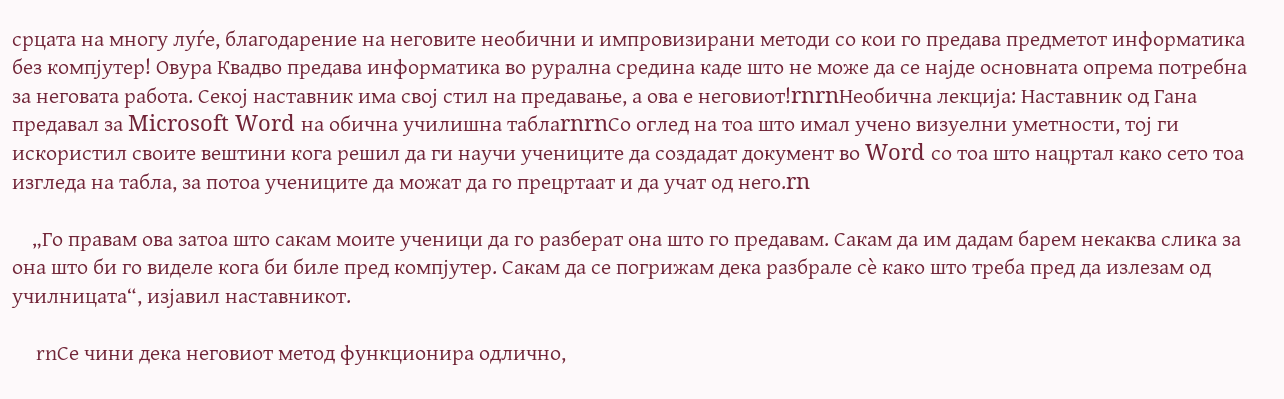срцата на многу луѓе, благодарение на неговите необични и импровизирани методи со кои го предава предметот информатика без компјутер! Овура Квадво предава информатика во рурална средина каде што не може да се најде основната опрема потребна за неговата работа. Секој наставник има свој стил на предавање, а ова е неговиот!rnrnНеобична лекција: Наставник од Гана предавал за Microsoft Word на обична училишна таблаrnrnСо оглед на тоа што имал учено визуелни уметности, тој ги искористил своите вештини кога решил да ги научи учениците да создадат документ во Word со тоа што нацртал како сето тоа изгледа на табла, за потоа учениците да можат да го прецртаат и да учат од него.rn

    „Го правам ова затоа што сакам моите ученици да го разберат она што го предавам. Сакам да им дадам барем некаква слика за она што би го виделе кога би биле пред компјутер. Сакам да се погрижам дека разбрале сѐ како што треба пред да излезам од училницата“, изјавил наставникот.

    rnСе чини дека неговиот метод функционира одлично,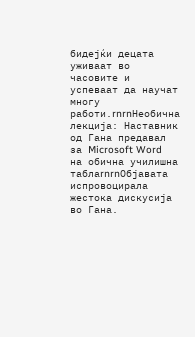бидејќи децата уживаат во часовите и успеваат да научат многу работи.rnrnНеобична лекција: Наставник од Гана предавал за Microsoft Word на обична училишна таблаrnrnОбјавата испровоцирала жестока дискусија во Гана.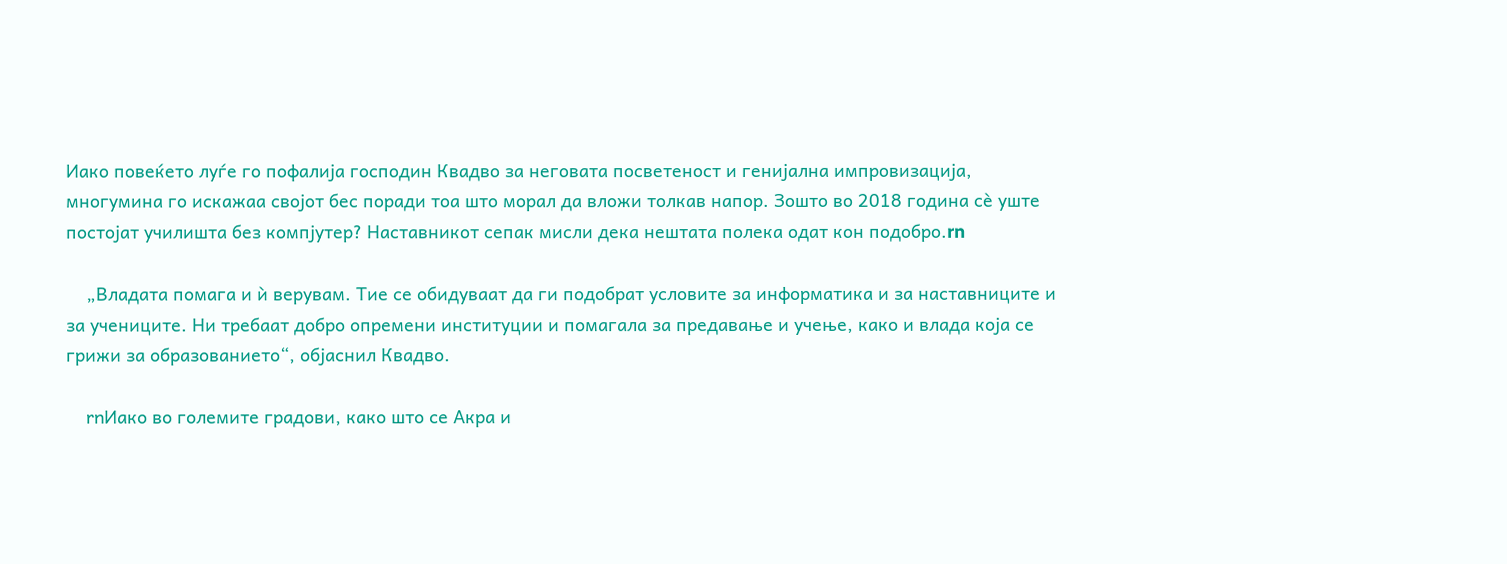Иако повеќето луѓе го пофалија господин Квадво за неговата посветеност и генијална импровизација, многумина го искажаа својот бес поради тоа што морал да вложи толкав напор. Зошто во 2018 година сѐ уште постојат училишта без компјутер? Наставникот сепак мисли дека нештата полека одат кон подобро.rn

    „Владата помага и ѝ верувам. Тие се обидуваат да ги подобрат условите за информатика и за наставниците и за учениците. Ни требаат добро опремени институции и помагала за предавање и учење, како и влада која се грижи за образованието“, објаснил Квадво.

    rnИако во големите градови, како што се Акра и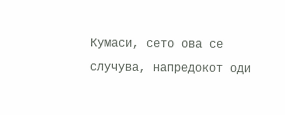Кумаси, сето ова се случува, напредокот оди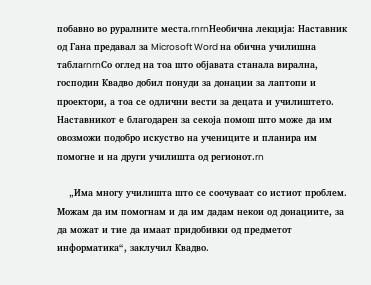побавно во руралните места.rnrnНеобична лекција: Наставник од Гана предавал за Microsoft Word на обична училишна таблаrnrnСо оглед на тоа што објавата станала вирална, господин Квадво добил понуди за донации за лаптопи и проектори, а тоа се одлични вести за децата и училиштето. Наставникот е благодарен за секоја помош што може да им овозможи подобро искуство на учениците и планира им помогне и на други училишта од регионот.rn

    „Има многу училишта што се соочуваат со истиот проблем. Можам да им помогнам и да им дадам некои од донациите, за да можат и тие да имаат придобивки од предметот информатика“, заклучил Квадво.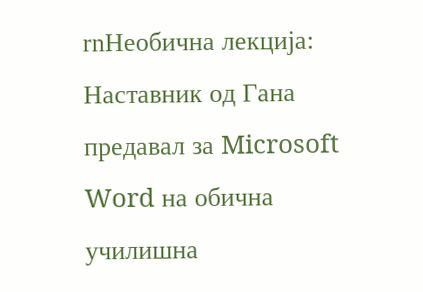rnНеобична лекција: Наставник од Гана предавал за Microsoft Word на обична училишна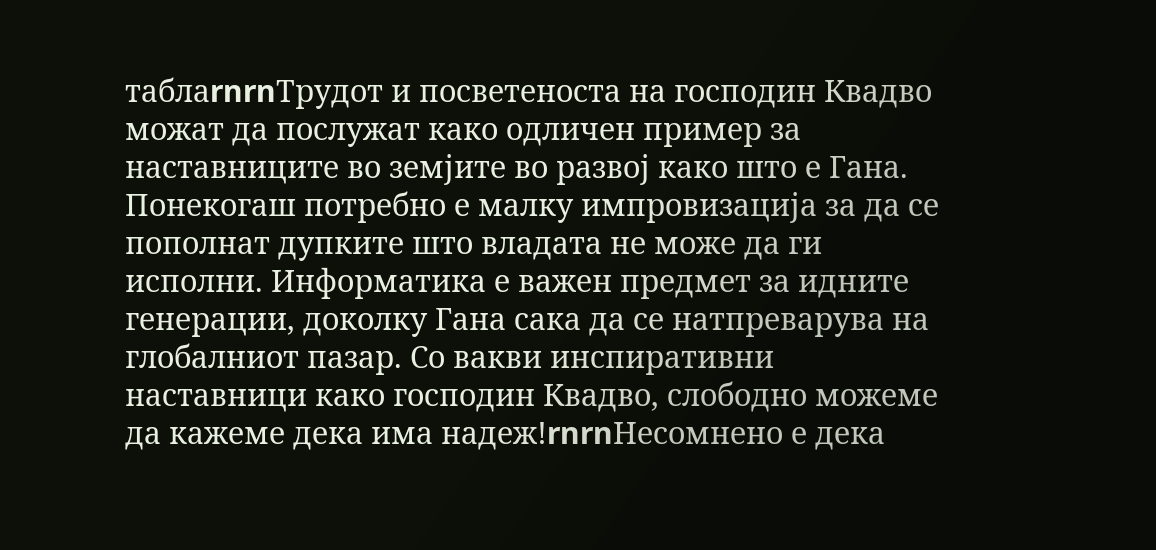таблаrnrnТрудот и посветеноста на господин Квадво можат да послужат како одличен пример за наставниците во земјите во развој како што е Гана. Понекогаш потребно е малку импровизација за да се пополнат дупките што владата не може да ги исполни. Информатика е важен предмет за идните генерации, доколку Гана сака да се натпреварува на глобалниот пазар. Со вакви инспиративни наставници како господин Квадво, слободно можеме да кажеме дека има надеж!rnrnНесомнено е дека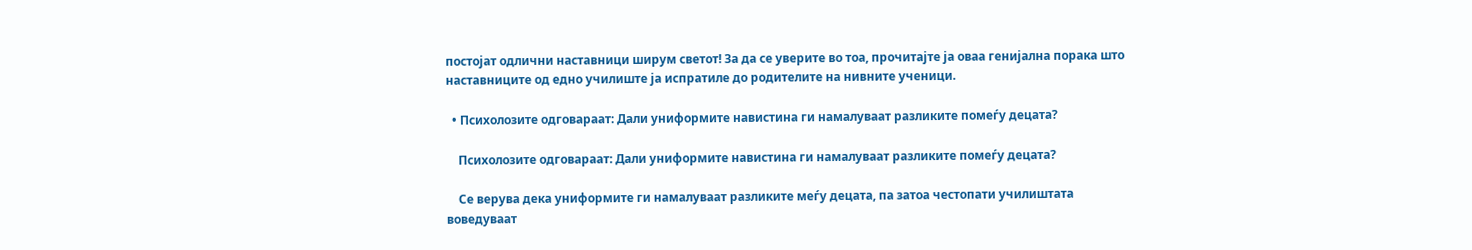постојат одлични наставници ширум светот! За да се уверите во тоа, прочитајте ја оваа генијална порака што наставниците од едно училиште ја испратиле до родителите на нивните ученици.

  • Психолозите одговараат: Дали униформите навистина ги намалуваат разликите помеѓу децата?

    Психолозите одговараат: Дали униформите навистина ги намалуваат разликите помеѓу децата?

    Се верува дека униформите ги намалуваат разликите меѓу децата, па затоа честопати училиштата воведуваат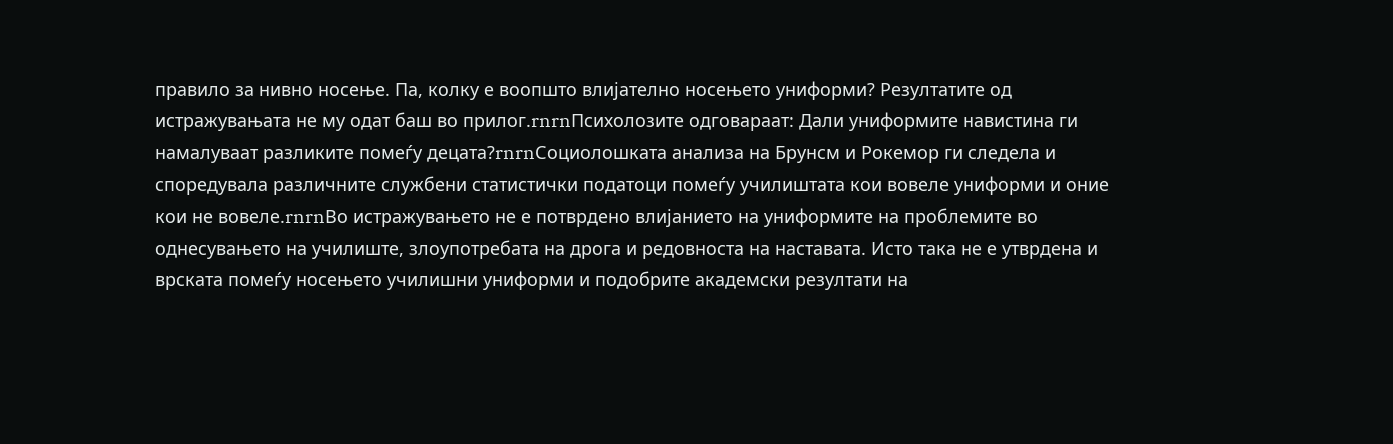правило за нивно носење. Па, колку е воопшто влијателно носењето униформи? Резултатите од истражувањата не му одат баш во прилог.rnrnПсихолозите одговараат: Дали униформите навистина ги намалуваат разликите помеѓу децата?rnrnСоциолошката анализа на Брунсм и Рокемор ги следела и споредувала различните службени статистички податоци помеѓу училиштата кои вовеле униформи и оние кои не вовеле.rnrnВо истражувањето не е потврдено влијанието на униформите на проблемите во однесувањето на училиште, злоупотребата на дрога и редовноста на наставата. Исто така не е утврдена и врската помеѓу носењето училишни униформи и подобрите академски резултати на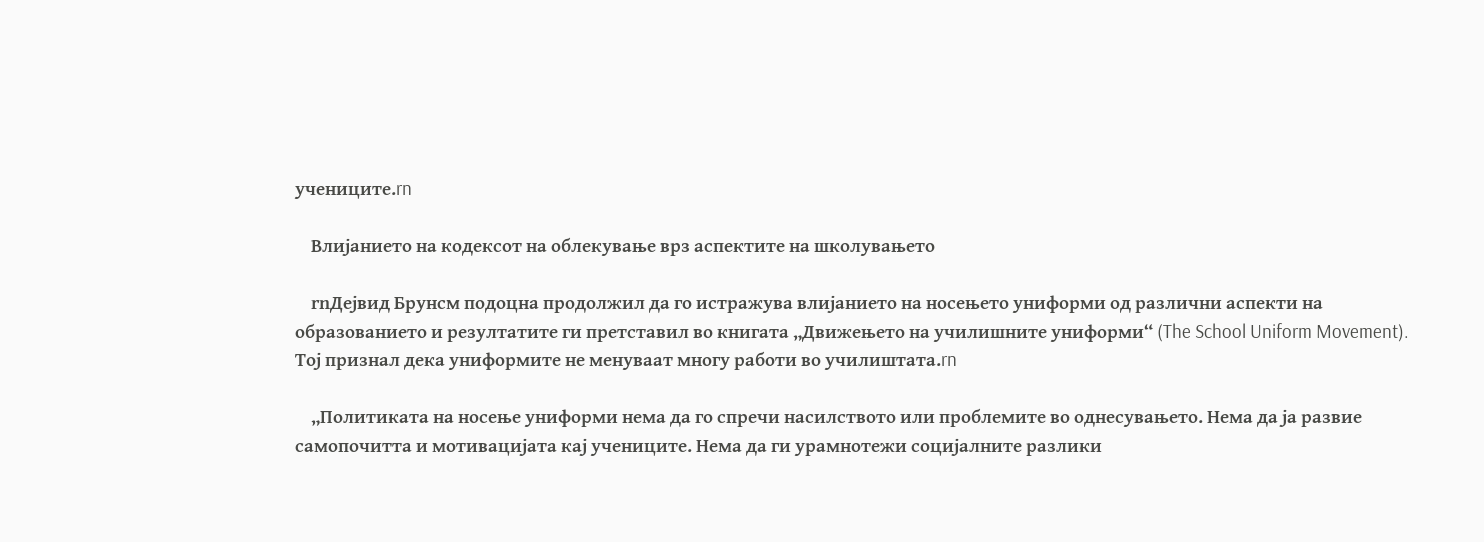учениците.rn

    Влијанието на кодексот на облекување врз аспектите на школувањето

    rnДејвид Брунсм подоцна продолжил да го истражува влијанието на носењето униформи од различни аспекти на образованието и резултатите ги претставил во книгата „Движењето на училишните униформи“ (The School Uniform Movement). Тој признал дека униформите не менуваат многу работи во училиштата.rn

    „Политиката на носење униформи нема да го спречи насилството или проблемите во однесувањето. Нема да ја развие самопочитта и мотивацијата кај учениците. Нема да ги урамнотежи социјалните разлики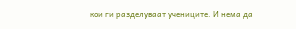кои ги разделуваат учениците. И нема да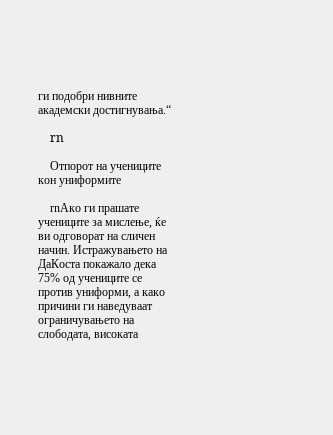ги подобри нивните академски достигнувања.“

    rn

    Отпорот на учениците кон униформите

    rnАко ги прашате учениците за мислење, ќе ви одговорат на сличен начин. Истражувањето на ДаКоста покажало дека 75% од учениците се против униформи, а како причини ги наведуваат ограничувањето на слободата, високата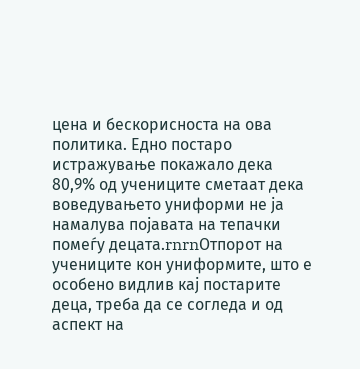цена и бескорисноста на ова политика. Едно постаро истражување покажало дека 80,9% од учениците сметаат дека воведувањето униформи не ја намалува појавата на тепачки помеѓу децата.rnrnОтпорот на учениците кон униформите, што е особено видлив кај постарите деца, треба да се согледа и од аспект на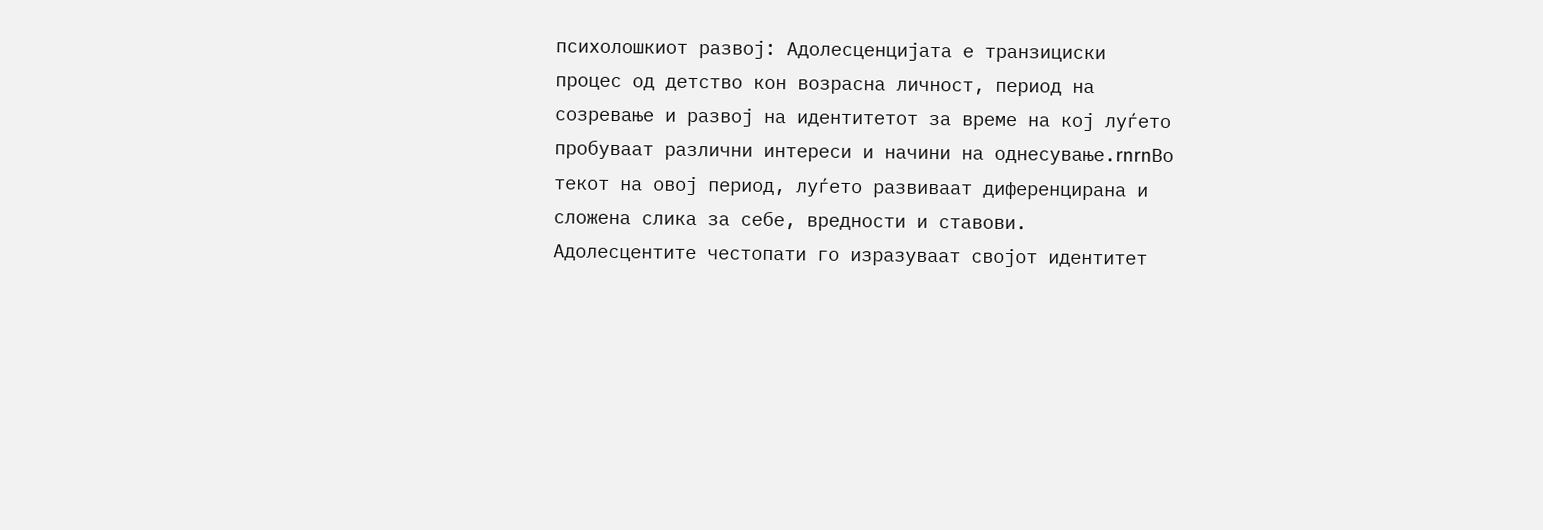психолошкиот развој: Адолесценцијата е транзициски процес од детство кон возрасна личност, период на созревање и развој на идентитетот за време на кој луѓето пробуваат различни интереси и начини на однесување.rnrnВо текот на овој период, луѓето развиваат диференцирана и сложена слика за себе, вредности и ставови. Адолесцентите честопати го изразуваат својот идентитет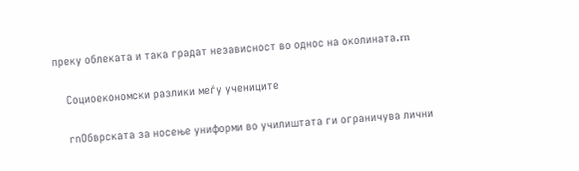преку облеката и така градат независност во однос на околината.rn

    Социоекономски разлики меѓу учениците

    rnОбврската за носење униформи во училиштата ги ограничува лични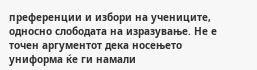преференции и избори на учениците, односно слободата на изразување. Не е точен аргументот дека носењето униформа ќе ги намали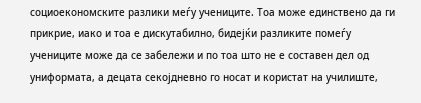социоекономските разлики меѓу учениците. Тоа може единствено да ги прикрие, иако и тоа е дискутабилно, бидејќи разликите помеѓу учениците може да се забележи и по тоа што не е составен дел од униформата, а децата секојдневно го носат и користат на училиште,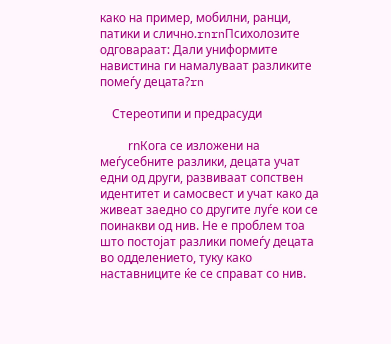како на пример, мобилни, ранци, патики и слично.rnrnПсихолозите одговараат: Дали униформите навистина ги намалуваат разликите помеѓу децата?rn

    Стереотипи и предрасуди

    rnКога се изложени на меѓусебните разлики, децата учат едни од други, развиваат сопствен идентитет и самосвест и учат како да живеат заедно со другите луѓе кои се поинакви од нив. Не е проблем тоа што постојат разлики помеѓу децата во одделението, туку како наставниците ќе се справат со нив.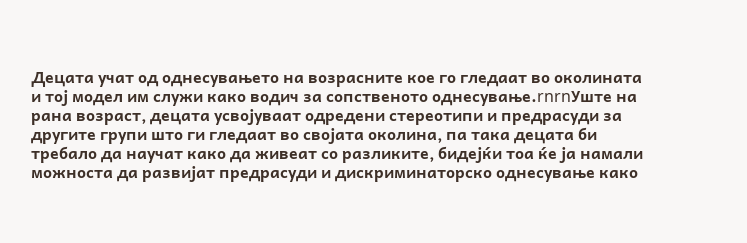Децата учат од однесувањето на возрасните кое го гледаат во околината и тој модел им служи како водич за сопственото однесување.rnrnУште на рана возраст, децата усвојуваат одредени стереотипи и предрасуди за другите групи што ги гледаат во својата околина, па така децата би требало да научат како да живеат со разликите, бидејќи тоа ќе ја намали можноста да развијат предрасуди и дискриминаторско однесување како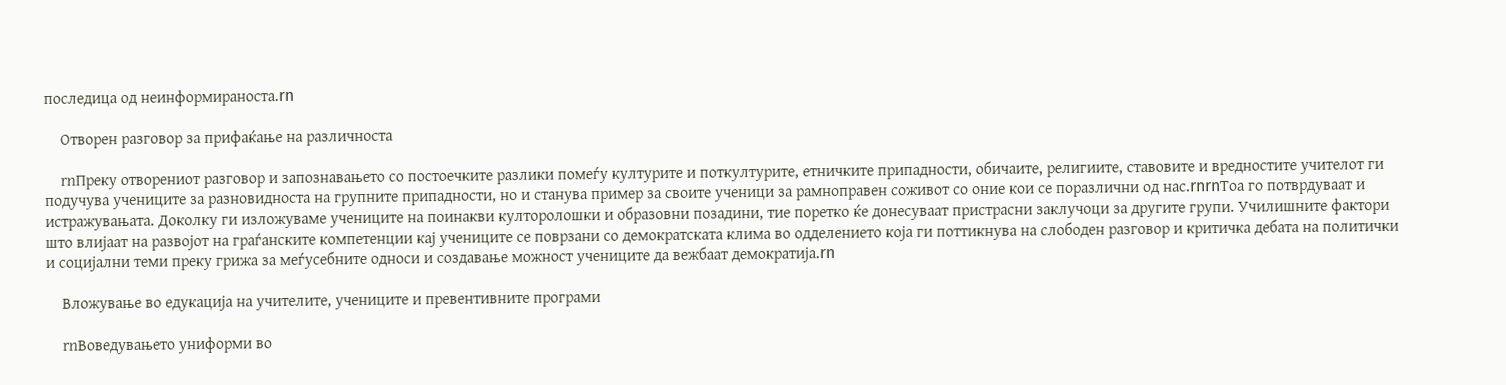последица од неинформираноста.rn

    Отворен разговор за прифаќање на различноста

    rnПреку отворениот разговор и запознавањето со постоечките разлики помеѓу културите и поткултурите, етничките припадности, обичаите, религиите, ставовите и вредностите учителот ги подучува учениците за разновидноста на групните припадности, но и станува пример за своите ученици за рамноправен соживот со оние кои се поразлични од нас.rnrnТоа го потврдуваат и истражувањата. Доколку ги изложуваме учениците на поинакви култоролошки и образовни позадини, тие поретко ќе донесуваат пристрасни заклучоци за другите групи. Училишните фактори што влијаат на развојот на граѓанските компетенции кај учениците се поврзани со демократската клима во одделението која ги поттикнува на слободен разговор и критичка дебата на политички и социјални теми преку грижа за меѓусебните односи и создавање можност учениците да вежбаат демократија.rn

    Вложување во едукација на учителите, учениците и превентивните програми

    rnВоведувањето униформи во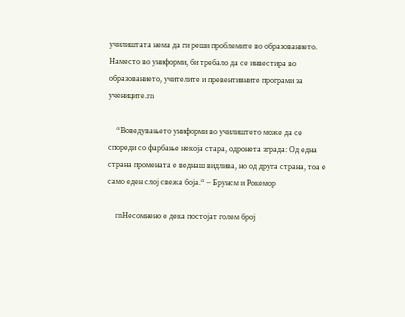училиштата нема да ги реши проблемите во образованието. Наместо во униформи, би требало да се инвестира во образованието, учителите и превентивните програми за учениците.rn

    “Воведувањето униформи во училиштето може да се спореди со фарбање некоја стара, одронета зграда: Од една страна промената е веднаш видлива, но од друга страна, тоа е само еден слој свежа боја.“ – Брунсм и Рокемор

    rnНесомнено е дека постојат голем број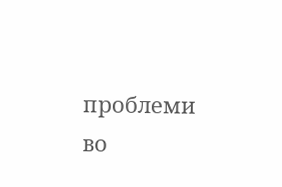проблеми во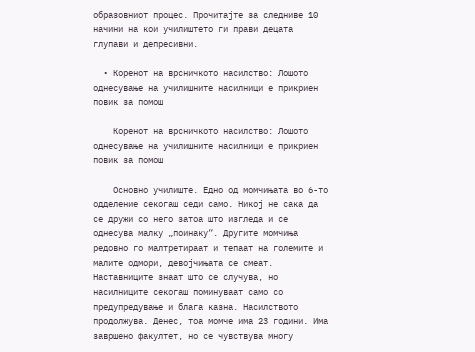образовниот процес. Прочитајте за следниве 10 начини на кои училиштето ги прави децата глупави и депресивни.

  • Коренот на врсничкото насилство: Лошото однесување на училишните насилници е прикриен повик за помош

    Коренот на врсничкото насилство: Лошото однесување на училишните насилници е прикриен повик за помош

    Основно училиште. Едно од момчињата во 6-то одделение секогаш седи само. Никој не сака да се дружи со него затоа што изгледа и се однесува малку „поинаку“. Другите момчиња редовно го малтретираат и тепаат на големите и малите одмори, девојчињата се смеат. Наставниците знаат што се случува, но насилниците секогаш поминуваат само со предупредување и блага казна. Насилството продолжува. Денес, тоа момче има 23 години. Има завршено факултет, но се чувствува многу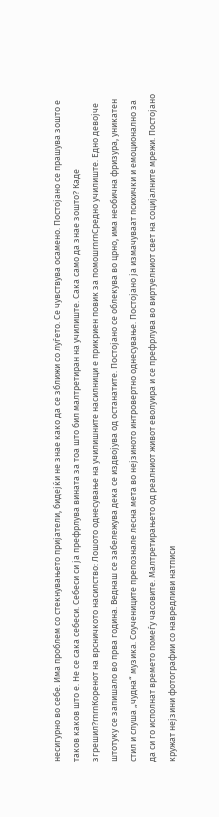несигурно во себе. Има проблем со стекнувањето пријатели, бидејќи не знае како да се зближи со луѓето. Се чувствува осамено. Постојано се прашува зошто е таков каков што е. Не се сака себеси. Себеси си ја префрлува вината за тоа што бил малтретиран на училиште. Сака само да знае зошто? Каде згрешил?rnrnКоренот на врсничкото насилство: Лошото однесување на училишните насилници е прикриен повик за помошrnrnСредно училиште. Едно девојче штотуку се запишало во прва година. Веднаш се забележува дека се издвојува од останатите. Постојано се облекува во црно, има необична фризура, уникатен стил и слуша „чудна“ музика. Соучениците препознале лесна мета во нејзиното интровертно однесување. Постојано ја измачуваат психички и емоционално за да си го исполнат времето помеѓу часовите. Малтретирањето од реалниот живот еволуира и се префрлува во виртуелниот свет на социјалните мрежи. Постојано кружат нејзини фотографии со навредливи натписи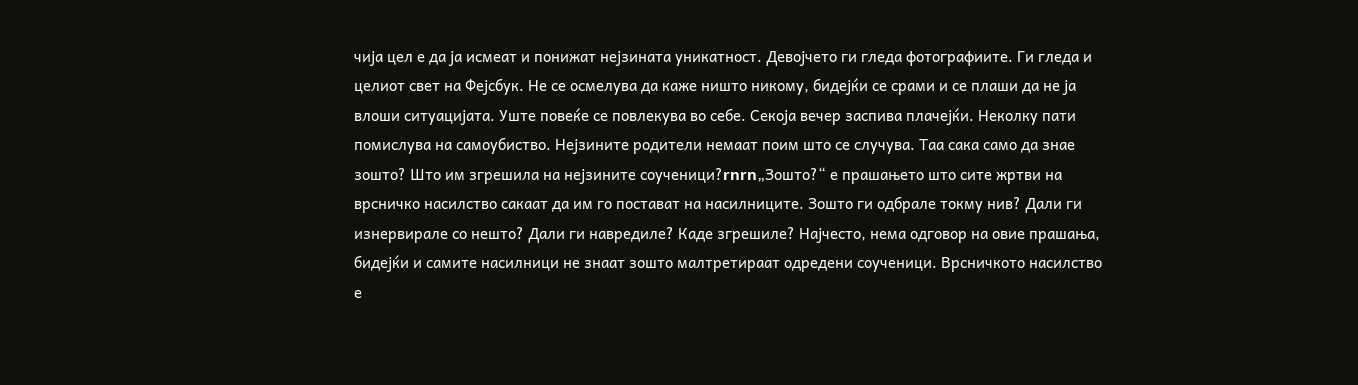чија цел е да ја исмеат и понижат нејзината уникатност. Девојчето ги гледа фотографиите. Ги гледа и целиот свет на Фејсбук. Не се осмелува да каже ништо никому, бидејќи се срами и се плаши да не ја влоши ситуацијата. Уште повеќе се повлекува во себе. Секоја вечер заспива плачејќи. Неколку пати помислува на самоубиство. Нејзините родители немаат поим што се случува. Таа сака само да знае зошто? Што им згрешила на нејзините соученици?rnrn„Зошто?“ е прашањето што сите жртви на врсничко насилство сакаат да им го постават на насилниците. Зошто ги одбрале токму нив? Дали ги изнервирале со нешто? Дали ги навредиле? Каде згрешиле? Најчесто, нема одговор на овие прашања, бидејќи и самите насилници не знаат зошто малтретираат одредени соученици. Врсничкото насилство е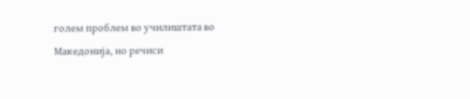голем проблем во училиштата во Македонија, но речиси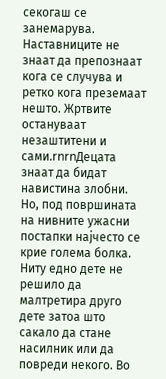секогаш се занемарува. Наставниците не знаат да препознаат кога се случува и ретко кога преземаат нешто. Жртвите остануваат незаштитени и сами.rnrnДецата знаат да бидат навистина злобни. Но, под површината на нивните ужасни постапки најчесто се крие голема болка. Ниту едно дете не решило да малтретира друго дете затоа што сакало да стане насилник или да повреди некого. Во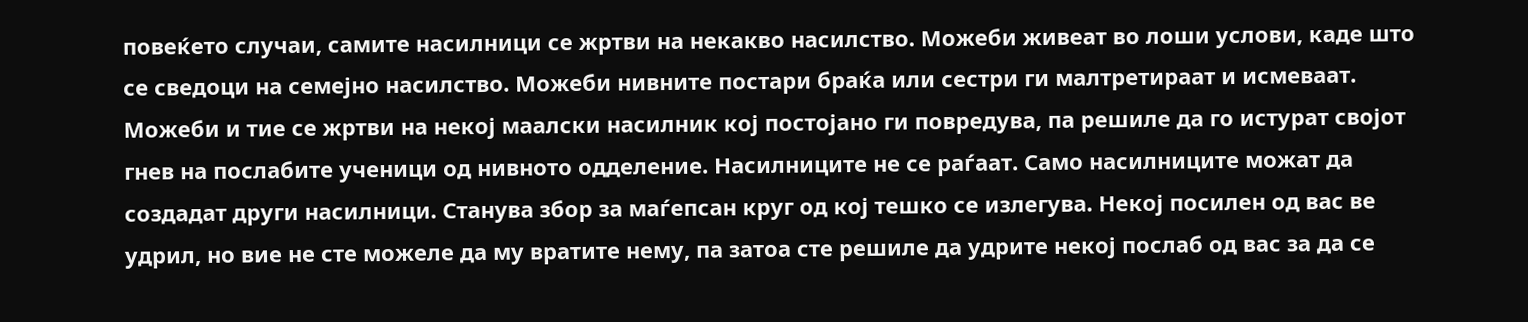повеќето случаи, самите насилници се жртви на некакво насилство. Можеби живеат во лоши услови, каде што се сведоци на семејно насилство. Можеби нивните постари браќа или сестри ги малтретираат и исмеваат. Можеби и тие се жртви на некој маалски насилник кој постојано ги повредува, па решиле да го истурат својот гнев на послабите ученици од нивното одделение. Насилниците не се раѓаат. Само насилниците можат да создадат други насилници. Станува збор за маѓепсан круг од кој тешко се излегува. Некој посилен од вас ве удрил, но вие не сте можеле да му вратите нему, па затоа сте решиле да удрите некој послаб од вас за да се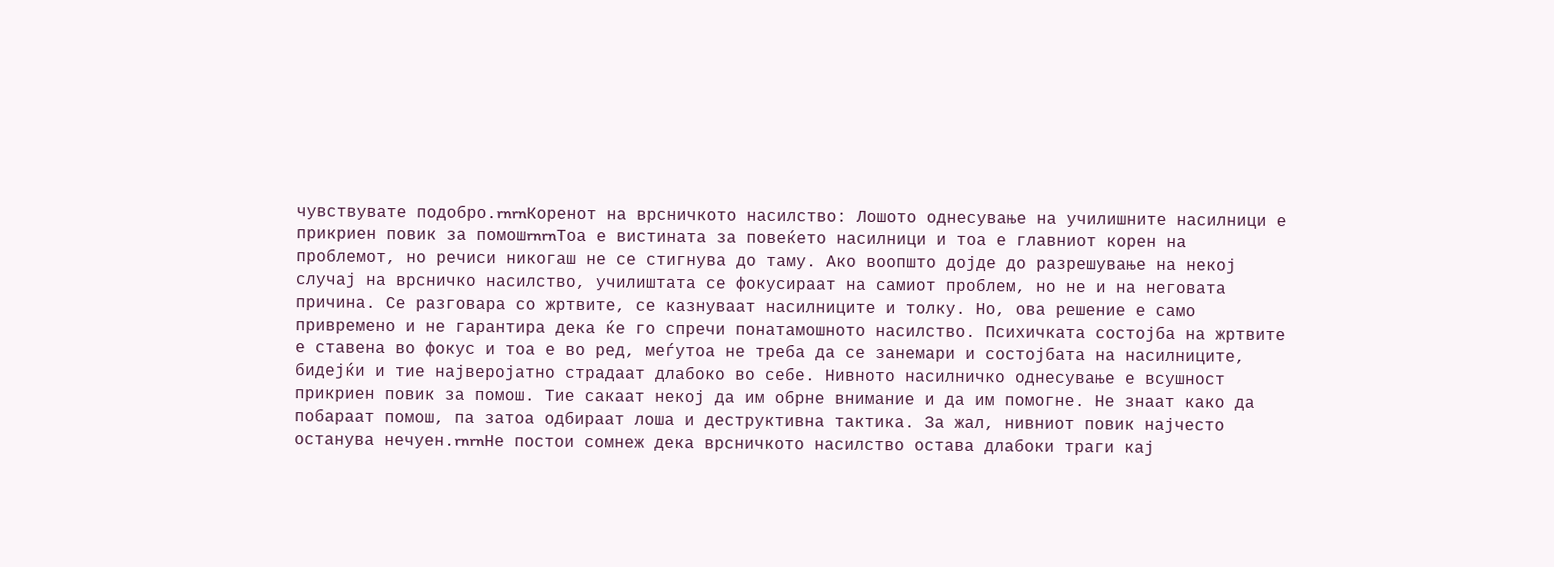чувствувате подобро.rnrnКоренот на врсничкото насилство: Лошото однесување на училишните насилници е прикриен повик за помошrnrnТоа е вистината за повеќето насилници и тоа е главниот корен на проблемот, но речиси никогаш не се стигнува до таму. Ако воопшто дојде до разрешување на некој случај на врсничко насилство, училиштата се фокусираат на самиот проблем, но не и на неговата причина. Се разговара со жртвите, се казнуваат насилниците и толку. Но, ова решение е само привремено и не гарантира дека ќе го спречи понатамошното насилство. Психичката состојба на жртвите е ставена во фокус и тоа е во ред, меѓутоа не треба да се занемари и состојбата на насилниците, бидејќи и тие најверојатно страдаат длабоко во себе. Нивното насилничко однесување е всушност прикриен повик за помош. Тие сакаат некој да им обрне внимание и да им помогне. Не знаат како да побараат помош, па затоа одбираат лоша и деструктивна тактика. За жал, нивниот повик најчесто останува нечуен.rnrnНе постои сомнеж дека врсничкото насилство остава длабоки траги кај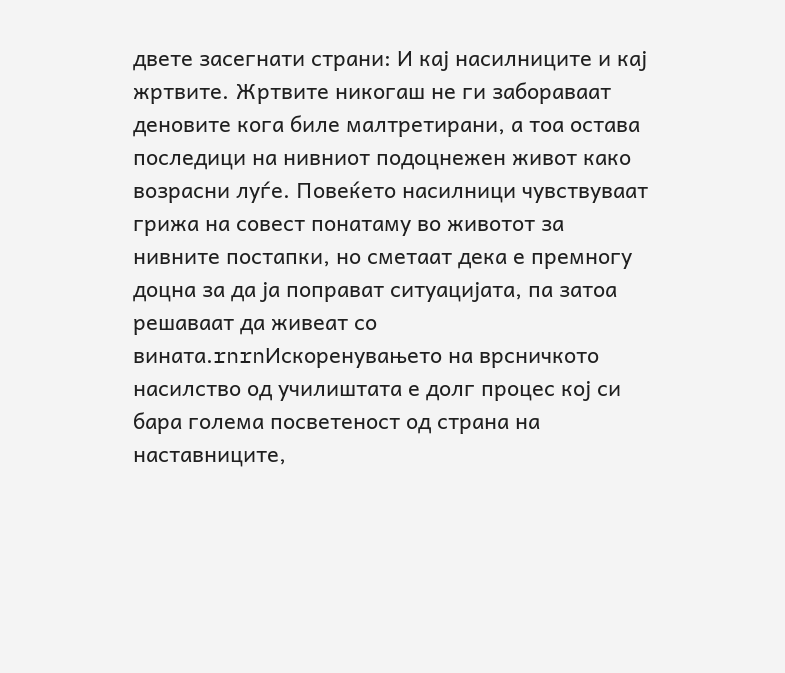двете засегнати страни: И кај насилниците и кај жртвите. Жртвите никогаш не ги забораваат деновите кога биле малтретирани, а тоа остава последици на нивниот подоцнежен живот како возрасни луѓе. Повеќето насилници чувствуваат грижа на совест понатаму во животот за нивните постапки, но сметаат дека е премногу доцна за да ја поправат ситуацијата, па затоа решаваат да живеат со вината.rnrnИскоренувањето на врсничкото насилство од училиштата е долг процес кој си бара голема посветеност од страна на наставниците,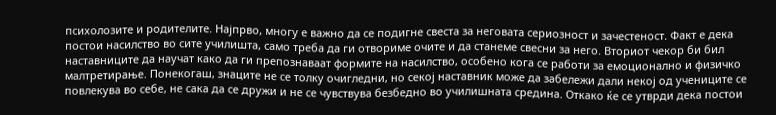психолозите и родителите. Најпрво, многу е важно да се подигне свеста за неговата сериозност и зачестеност. Факт е дека постои насилство во сите училишта, само треба да ги отвориме очите и да станеме свесни за него. Вториот чекор би бил наставниците да научат како да ги препознаваат формите на насилство, особено кога се работи за емоционално и физичко малтретирање. Понекогаш, знаците не се толку очигледни, но секој наставник може да забележи дали некој од учениците се повлекува во себе, не сака да се дружи и не се чувствува безбедно во училишната средина. Откако ќе се утврди дека постои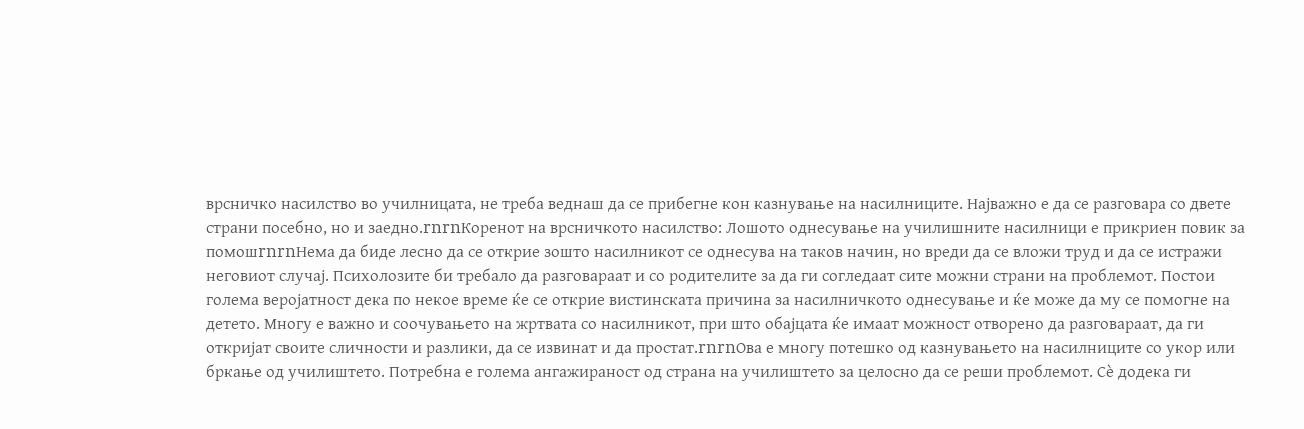врсничко насилство во училницата, не треба веднаш да се прибегне кон казнување на насилниците. Најважно е да се разговара со двете страни посебно, но и заедно.rnrnКоренот на врсничкото насилство: Лошото однесување на училишните насилници е прикриен повик за помошrnrnНема да биде лесно да се открие зошто насилникот се однесува на таков начин, но вреди да се вложи труд и да се истражи неговиот случај. Психолозите би требало да разговараат и со родителите за да ги согледаат сите можни страни на проблемот. Постои голема веројатност дека по некое време ќе се открие вистинската причина за насилничкото однесување и ќе може да му се помогне на детето. Многу е важно и соочувањето на жртвата со насилникот, при што обајцата ќе имаат можност отворено да разговараат, да ги откријат своите сличности и разлики, да се извинат и да простат.rnrnОва е многу потешко од казнувањето на насилниците со укор или бркање од училиштето. Потребна е голема ангажираност од страна на училиштето за целосно да се реши проблемот. Сѐ додека ги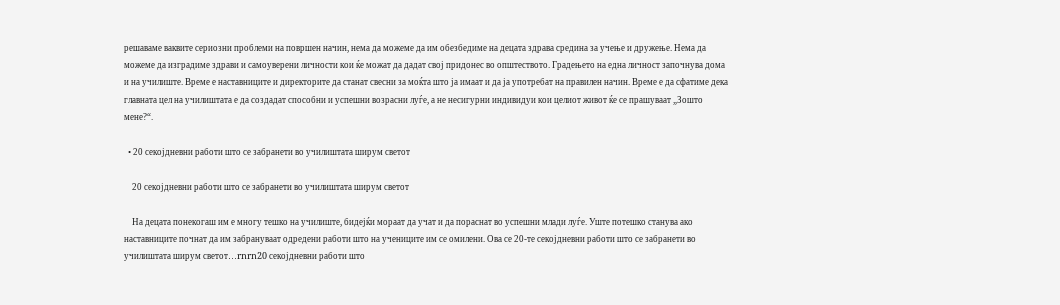решаваме ваквите сериозни проблеми на површен начин, нема да можеме да им обезбедиме на децата здрава средина за учење и дружење. Нема да можеме да изградиме здрави и самоуверени личности кои ќе можат да дадат свој придонес во општеството. Градењето на една личност започнува дома и на училиште. Време е наставниците и директорите да станат свесни за моќта што ја имаат и да ја употребат на правилен начин. Време е да сфатиме дека главната цел на училиштата е да создадат способни и успешни возрасни луѓе, а не несигурни индивидуи кои целиот живот ќе се прашуваат „Зошто мене?“.

  • 20 секојдневни работи што се забранети во училиштата ширум светот

    20 секојдневни работи што се забранети во училиштата ширум светот

    На децата понекогаш им е многу тешко на училиште, бидејќи мораат да учат и да пораснат во успешни млади луѓе. Уште потешко станува ако наставниците почнат да им забрануваат одредени работи што на учениците им се омилени. Ова се 20-те секојдневни работи што се забранети во училиштата ширум светот…rnrn20 секојдневни работи што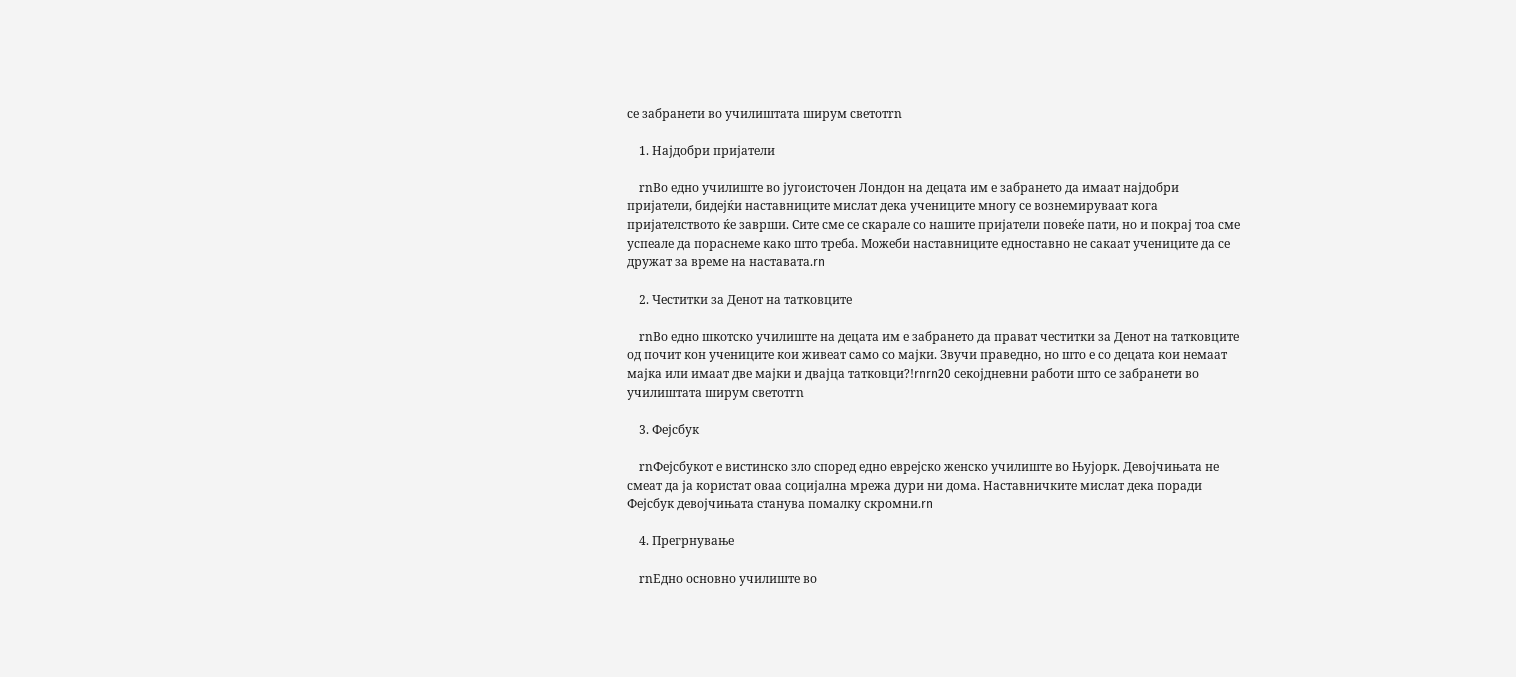се забранети во училиштата ширум светотrn

    1. Најдобри пријатели

    rnВо едно училиште во југоисточен Лондон на децата им е забрането да имаат најдобри пријатели, бидејќи наставниците мислат дека учениците многу се вознемируваат кога пријателството ќе заврши. Сите сме се скарале со нашите пријатели повеќе пати, но и покрај тоа сме успеале да пораснеме како што треба. Можеби наставниците едноставно не сакаат учениците да се дружат за време на наставата.rn

    2. Честитки за Денот на татковците

    rnВо едно шкотско училиште на децата им е забрането да прават честитки за Денот на татковците од почит кон учениците кои живеат само со мајки. Звучи праведно, но што е со децата кои немаат мајка или имаат две мајки и двајца татковци?!rnrn20 секојдневни работи што се забранети во училиштата ширум светотrn

    3. Фејсбук

    rnФејсбукот е вистинско зло според едно еврејско женско училиште во Њујорк. Девојчињата не смеат да ја користат оваа социјална мрежа дури ни дома. Наставничките мислат дека поради Фејсбук девојчињата станува помалку скромни.rn

    4. Прегрнување

    rnЕдно основно училиште во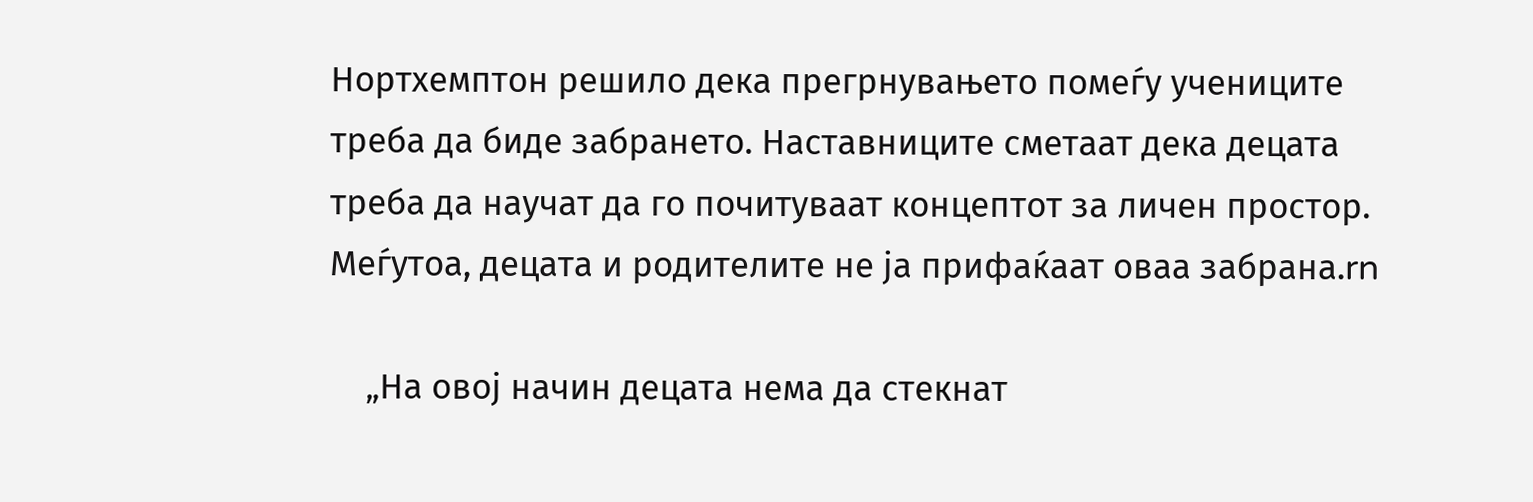Нортхемптон решило дека прегрнувањето помеѓу учениците треба да биде забрането. Наставниците сметаат дека децата треба да научат да го почитуваат концептот за личен простор. Меѓутоа, децата и родителите не ја прифаќаат оваа забрана.rn

    „На овој начин децата нема да стекнат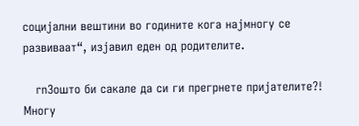социјални вештини во годините кога најмногу се развиваат“, изјавил еден од родителите.

    rnЗошто би сакале да си ги прегрнете пријателите?! Многу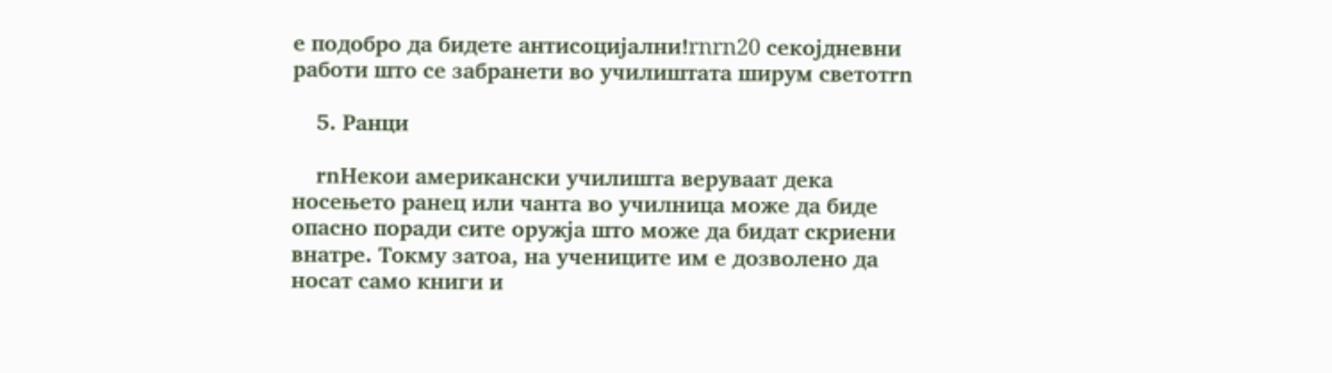е подобро да бидете антисоцијални!rnrn20 секојдневни работи што се забранети во училиштата ширум светотrn

    5. Ранци

    rnНекои американски училишта веруваат дека носењето ранец или чанта во училница може да биде опасно поради сите оружја што може да бидат скриени внатре. Токму затоа, на учениците им е дозволено да носат само книги и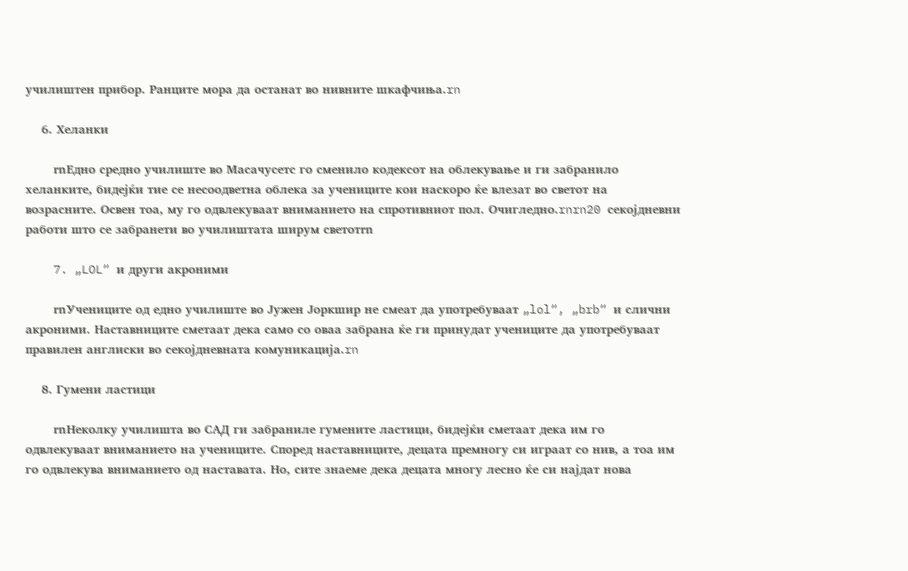училиштен прибор. Ранците мора да останат во нивните шкафчиња.rn

    6. Хеланки

    rnЕдно средно училиште во Масачусетс го сменило кодексот на облекување и ги забранило хеланките, бидејќи тие се несоодветна облека за учениците кои наскоро ќе влезат во светот на возрасните. Освен тоа, му го одвлекуваат вниманието на спротивниот пол. Очигледно.rnrn20 секојдневни работи што се забранети во училиштата ширум светотrn

    7. „LOL“ и други акроними

    rnУчениците од едно училиште во Јужен Јоркшир не смеат да употребуваат „lol“, „brb“ и слични акроними. Наставниците сметаат дека само со оваа забрана ќе ги принудат учениците да употребуваат правилен англиски во секојдневната комуникација.rn

    8. Гумени ластици

    rnНеколку училишта во САД ги забраниле гумените ластици, бидејќи сметаат дека им го одвлекуваат вниманието на учениците. Според наставниците, децата премногу си играат со нив, а тоа им го одвлекува вниманието од наставата. Но, сите знаеме дека децата многу лесно ќе си најдат нова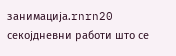занимација.rnrn20 секојдневни работи што се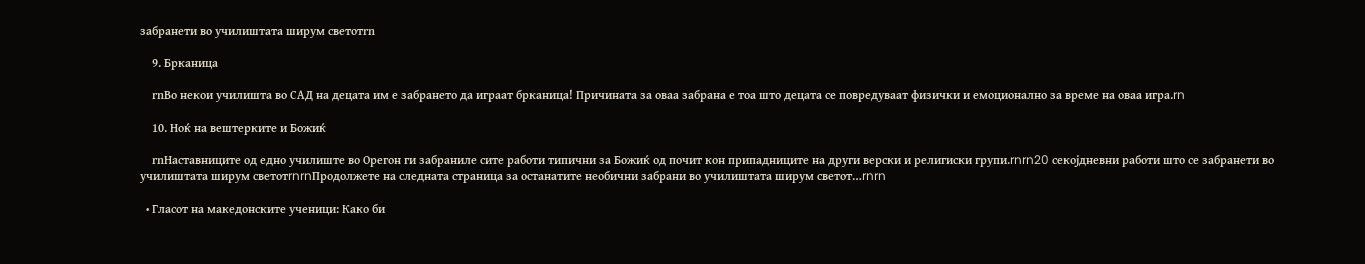забранети во училиштата ширум светотrn

    9. Брканица

    rnВо некои училишта во САД на децата им е забрането да играат брканица! Причината за оваа забрана е тоа што децата се повредуваат физички и емоционално за време на оваа игра.rn

    10. Ноќ на вештерките и Божиќ

    rnНаставниците од едно училиште во Орегон ги забраниле сите работи типични за Божиќ од почит кон припадниците на други верски и религиски групи.rnrn20 секојдневни работи што се забранети во училиштата ширум светотrnrnПродолжете на следната страница за останатите необични забрани во училиштата ширум светот…rnrn

  • Гласот на македонските ученици: Како би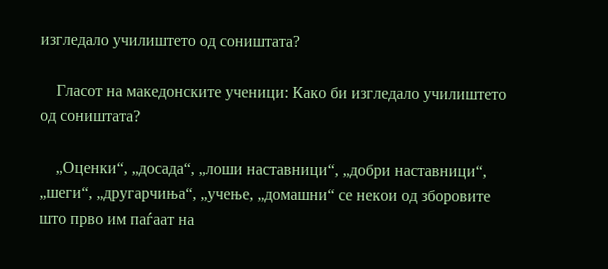изгледало училиштето од соништата?

    Гласот на македонските ученици: Како би изгледало училиштето од соништата?

    „Оценки“, „досада“, „лоши наставници“, „добри наставници“, „шеги“, „другарчиња“, „учење, „домашни“ се некои од зборовите што прво им паѓаат на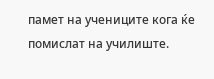памет на учениците кога ќе помислат на училиште.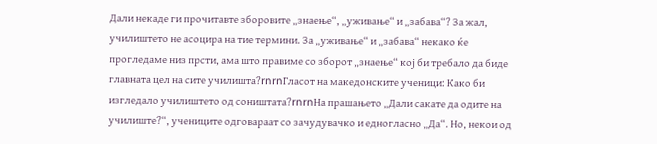Дали некаде ги прочитавте зборовите „знаење“, „уживање“ и „забава“? За жал, училиштето не асоцира на тие термини. За „уживање“ и „забава“ некако ќе прогледаме низ прсти, ама што правиме со зборот „знаење“ кој би требало да биде главната цел на сите училишта?rnrnГласот на македонските ученици: Како би изгледало училиштето од соништата?rnrnНа прашањето „Дали сакате да одите на училиште?“, учениците одговараат со зачудувачко и едногласно „Да“. Но, некои од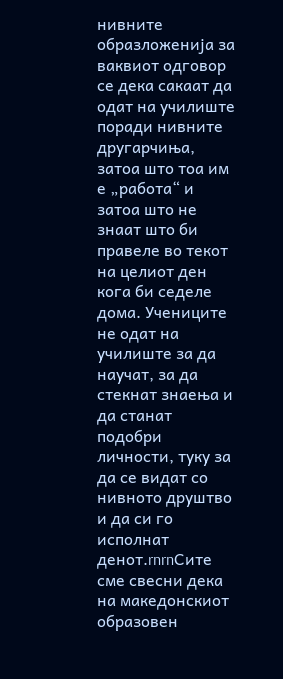нивните образложенија за ваквиот одговор се дека сакаат да одат на училиште поради нивните другарчиња, затоа што тоа им е „работа“ и затоа што не знаат што би правеле во текот на целиот ден кога би седеле дома. Учениците не одат на училиште за да научат, за да стекнат знаења и да станат подобри личности, туку за да се видат со нивното друштво и да си го исполнат денот.rnrnСите сме свесни дека на македонскиот образовен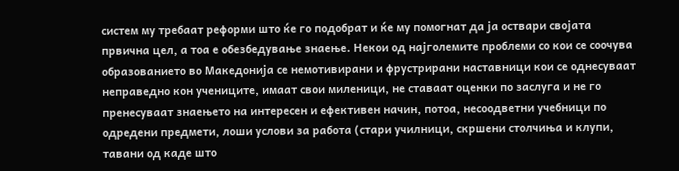систем му требаат реформи што ќе го подобрат и ќе му помогнат да ја оствари својата првична цел, а тоа е обезбедување знаење. Некои од најголемите проблеми со кои се соочува образованието во Македонија се немотивирани и фрустрирани наставници кои се однесуваат неправедно кон учениците, имаат свои миленици, не ставаат оценки по заслуга и не го пренесуваат знаењето на интересен и ефективен начин, потоа, несоодветни учебници по одредени предмети, лоши услови за работа (стари училници, скршени столчиња и клупи, тавани од каде што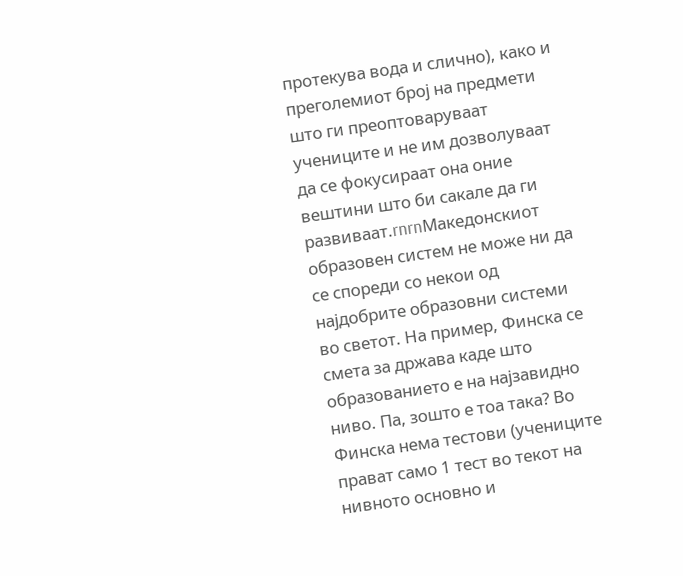протекува вода и слично), како и преголемиот број на предмети што ги преоптоваруваат учениците и не им дозволуваат да се фокусираат она оние вештини што би сакале да ги развиваат.rnrnМакедонскиот образовен систем не може ни да се спореди со некои од најдобрите образовни системи во светот. На пример, Финска се смета за држава каде што образованието е на најзавидно ниво. Па, зошто е тоа така? Во Финска нема тестови (учениците прават само 1 тест во текот на нивното основно и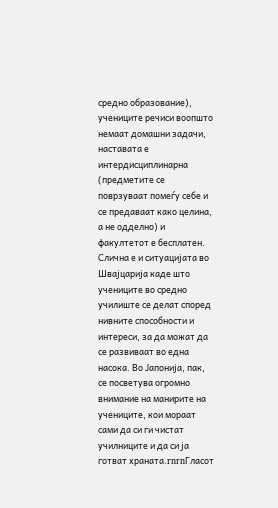средно образование), учениците речиси воопшто немаат домашни задачи, наставата е интердисциплинарна (предметите се поврзуваат помеѓу себе и се предаваат како целина, а не одделно) и факултетот е бесплатен. Слична е и ситуацијата во Швајцарија каде што учениците во средно училиште се делат според нивните способности и интереси, за да можат да се развиваат во една насока. Во Јапонија, пак, се посветува огромно внимание на манирите на учениците, кои мораат сами да си ги чистат училниците и да си ја готват храната.rnrnГласот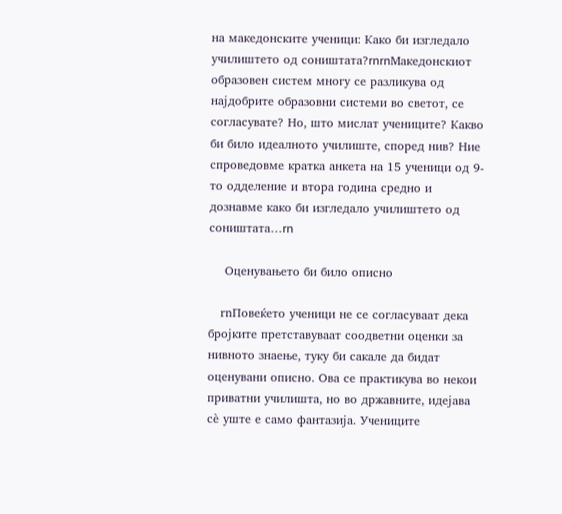на македонските ученици: Како би изгледало училиштето од соништата?rnrnМакедонскиот образовен систем многу се разликува од најдобрите образовни системи во светот, се согласувате? Но, што мислат учениците? Какво би било идеалното училиште, според нив? Ние спроведовме кратка анкета на 15 ученици од 9-то одделение и втора година средно и дознавме како би изгледало училиштето од соништата…rn

    Оценувањето би било описно

    rnПовеќето ученици не се согласуваат дека бројките претставуваат соодветни оценки за нивното знаење, туку би сакале да бидат оценувани описно. Ова се практикува во некои приватни училишта, но во државните, идејава сѐ уште е само фантазија. Учениците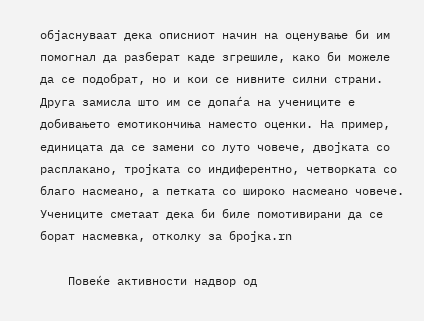објаснуваат дека описниот начин на оценување би им помогнал да разберат каде згрешиле, како би можеле да се подобрат, но и кои се нивните силни страни. Друга замисла што им се допаѓа на учениците е добивањето емотикончиња наместо оценки. На пример, единицата да се замени со луто човече, двојката со расплакано, тројката со индиферентно, четворката со благо насмеано, а петката со широко насмеано човече. Учениците сметаат дека би биле помотивирани да се борат насмевка, отколку за бројка.rn

    Повеќе активности надвор од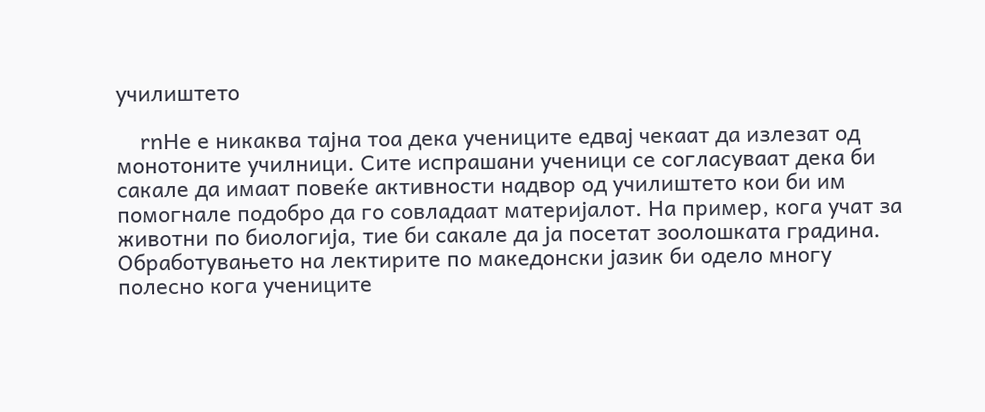училиштето

    rnНе е никаква тајна тоа дека учениците едвај чекаат да излезат од монотоните училници. Сите испрашани ученици се согласуваат дека би сакале да имаат повеќе активности надвор од училиштето кои би им помогнале подобро да го совладаат материјалот. На пример, кога учат за животни по биологија, тие би сакале да ја посетат зоолошката градина. Обработувањето на лектирите по македонски јазик би одело многу полесно кога учениците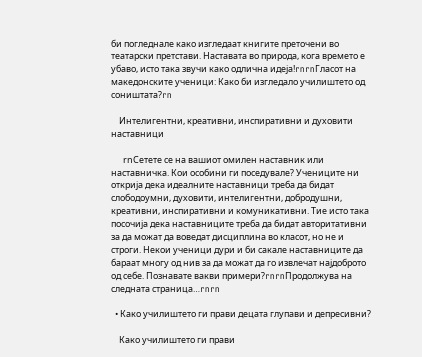би погледнале како изгледаат книгите преточени во театарски претстави. Наставата во природа, кога времето е убаво, исто така звучи како одлична идеја!rnrnГласот на македонските ученици: Како би изгледало училиштето од соништата?rn

    Интелигентни, креативни, инспиративни и духовити наставници

    rnСетете се на вашиот омилен наставник или наставничка. Кои особини ги поседувале? Учениците ни открија дека идеалните наставници треба да бидат слободоумни, духовити, интелигентни, добродушни, креативни, инспиративни и комуникативни. Тие исто така посочија дека наставниците треба да бидат авторитативни за да можат да воведат дисциплина во класот, но не и строги. Некои ученици дури и би сакале наставниците да бараат многу од нив за да можат да го извлечат најдоброто од себе. Познавате вакви примери?rnrnПродолжува на следната страница…rnrn

  • Како училиштето ги прави децата глупави и депресивни?

    Како училиштето ги прави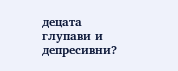децата глупави и депресивни?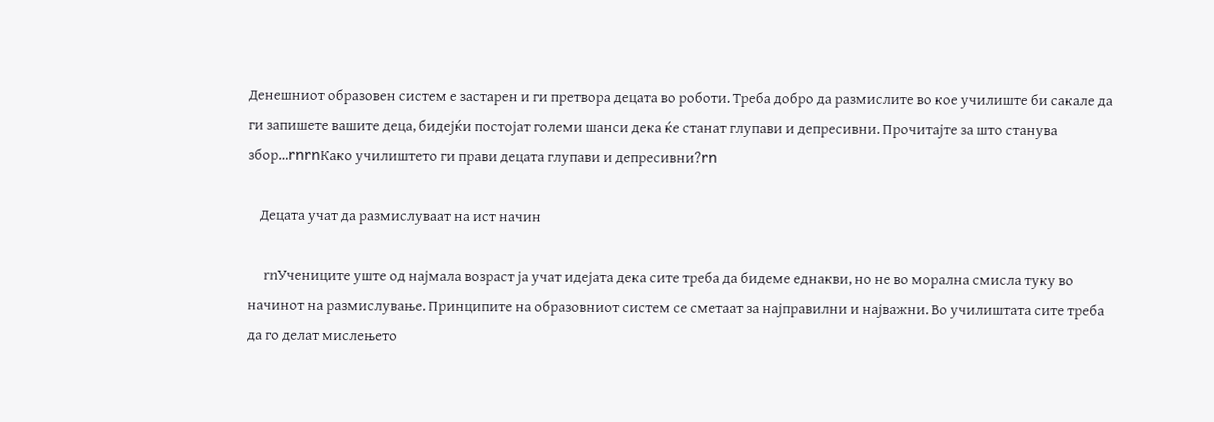Денешниот образовен систем е застарен и ги претвора децата во роботи. Треба добро да размислите во кое училиште би сакале да ги запишете вашите деца, бидејќи постојат големи шанси дека ќе станат глупави и депресивни. Прочитајте за што станува збор…rnrnКако училиштето ги прави децата глупави и депресивни?rn

    Децата учат да размислуваат на ист начин

    rnУчениците уште од најмала возраст ја учат идејата дека сите треба да бидеме еднакви, но не во морална смисла туку во начинот на размислување. Принципите на образовниот систем се сметаат за најправилни и најважни. Во училиштата сите треба да го делат мислењето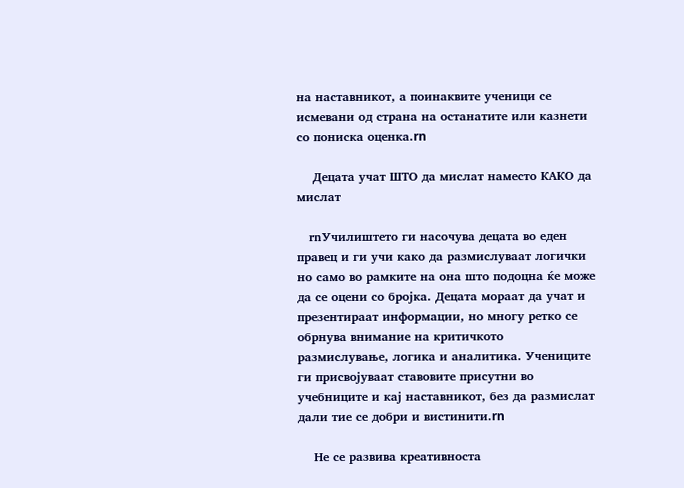на наставникот, а поинаквите ученици се исмевани од страна на останатите или казнети со пониска оценка.rn

    Децата учат ШТО да мислат наместо КАКО да мислат

    rnУчилиштето ги насочува децата во еден правец и ги учи како да размислуваат логички но само во рамките на она што подоцна ќе може да се оцени со бројка. Децата мораат да учат и презентираат информации, но многу ретко се обрнува внимание на критичкото размислување, логика и аналитика. Учениците ги присвојуваат ставовите присутни во учебниците и кај наставникот, без да размислат дали тие се добри и вистинити.rn

    Не се развива креативноста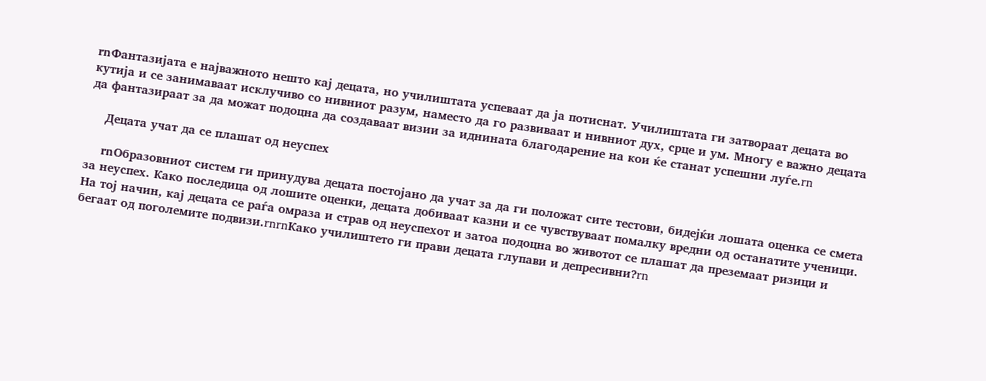rnФантазијата е најважното нешто кај децата, но училиштата успеваат да ја потиснат. Училиштата ги затвораат децата во кутија и се занимаваат исклучиво со нивниот разум, наместо да го развиваат и нивниот дух, срце и ум. Многу е важно децата да фантазираат за да можат подоцна да создаваат визии за иднината благодарение на кои ќе станат успешни луѓе.rn

    Децата учат да се плашат од неуспех

    rnОбразовниот систем ги принудува децата постојано да учат за да ги положат сите тестови, бидејќи лошата оценка се смета за неуспех. Како последица од лошите оценки, децата добиваат казни и се чувствуваат помалку вредни од останатите ученици. На тој начин, кај децата се раѓа омраза и страв од неуспехот и затоа подоцна во животот се плашат да преземаат ризици и бегаат од поголемите подвизи.rnrnКако училиштето ги прави децата глупави и депресивни?rn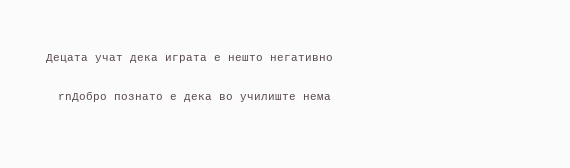Децата учат дека играта е нешто негативно

    rnДобро познато е дека во училиште нема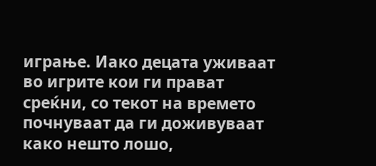играње. Иако децата уживаат во игрите кои ги прават среќни, со текот на времето почнуваат да ги доживуваат како нешто лошо,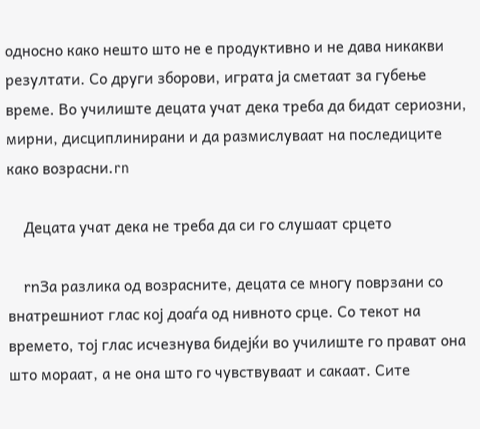односно како нешто што не е продуктивно и не дава никакви резултати. Со други зборови, играта ја сметаат за губење време. Во училиште децата учат дека треба да бидат сериозни, мирни, дисциплинирани и да размислуваат на последиците како возрасни.rn

    Децата учат дека не треба да си го слушаат срцето

    rnЗа разлика од возрасните, децата се многу поврзани со внатрешниот глас кој доаѓа од нивното срце. Со текот на времето, тој глас исчезнува бидејќи во училиште го прават она што мораат, а не она што го чувствуваат и сакаат. Сите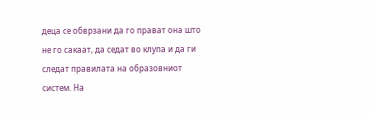деца се обврзани да го прават она што не го сакаат, да седат во клупа и да ги следат правилата на образовниот систем. На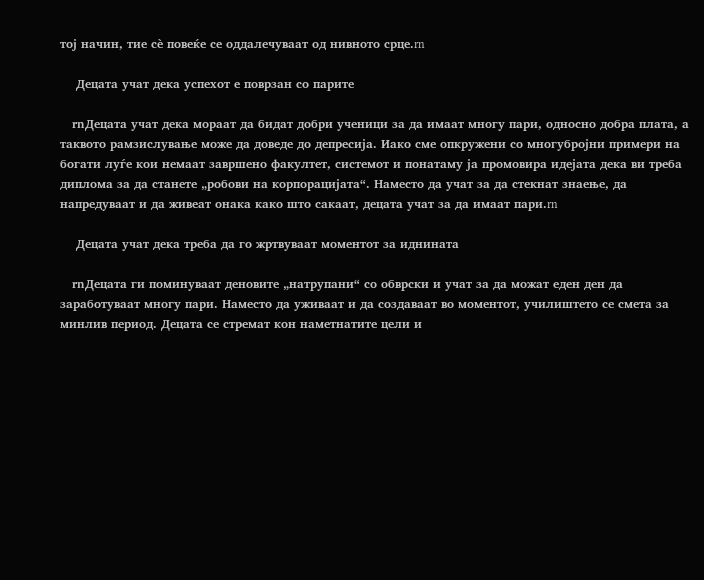тој начин, тие сѐ повеќе се оддалечуваат од нивното срце.rn

    Децата учат дека успехот е поврзан со парите

    rnДецата учат дека мораат да бидат добри ученици за да имаат многу пари, односно добра плата, а таквото рамзислување може да доведе до депресија. Иако сме опкружени со многубројни примери на богати луѓе кои немаат завршено факултет, системот и понатаму ја промовира идејата дека ви треба диплома за да станете „робови на корпорацијата“. Наместо да учат за да стекнат знаење, да напредуваат и да живеат онака како што сакаат, децата учат за да имаат пари.rn

    Децата учат дека треба да го жртвуваат моментот за иднината

    rnДецата ги поминуваат деновите „натрупани“ со обврски и учат за да можат еден ден да заработуваат многу пари. Наместо да уживаат и да создаваат во моментот, училиштето се смета за минлив период. Децата се стремат кон наметнатите цели и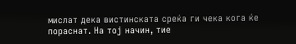мислат дека вистинската среќа ги чека кога ќе пораснат. На тој начин, тие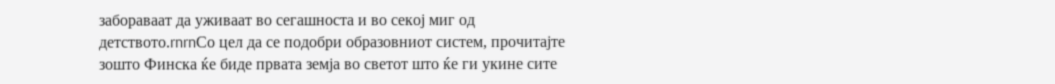забораваат да уживаат во сегашноста и во секој миг од детството.rnrnСо цел да се подобри образовниот систем, прочитајте зошто Финска ќе биде првата земја во светот што ќе ги укине сите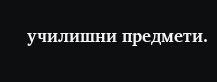училишни предмети.